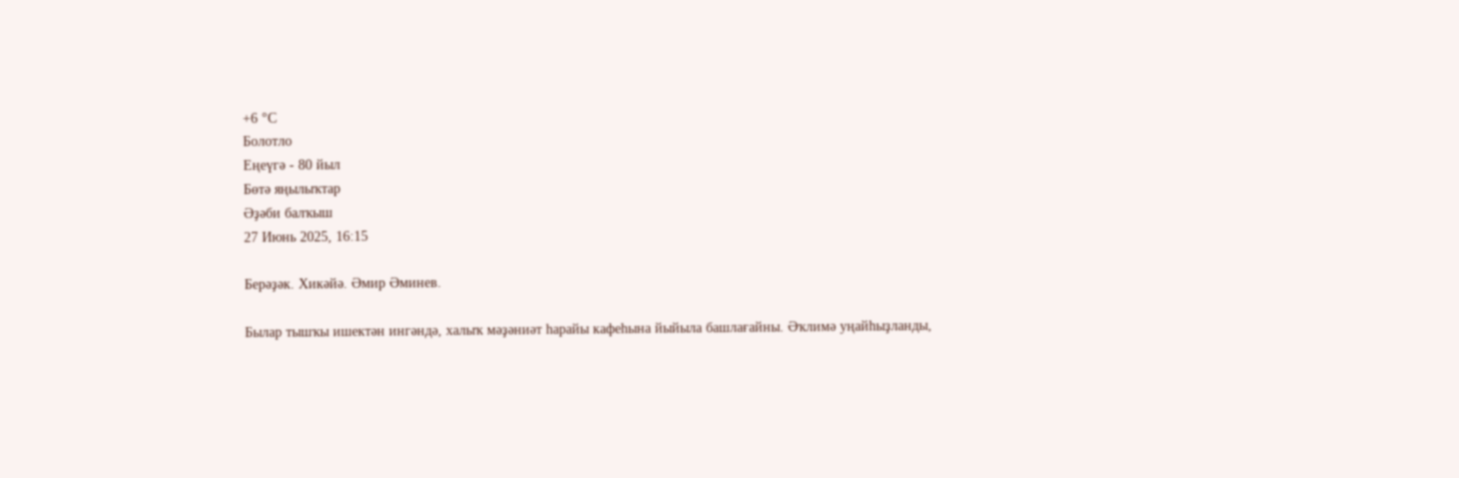+6 °С
Болотло
Еңеүгә - 80 йыл
Бөтә яңылыҡтар
Әҙәби балҡыш
27 Июнь 2025, 16:15

Берәҙәк. Хикәйә. Әмир Әминев.

Былар тышҡы ишектән ингәндә, халыҡ мәҙәниәт һарайы кафеһына йыйыла башлағайны. Әҡлимә уңайһыҙланды,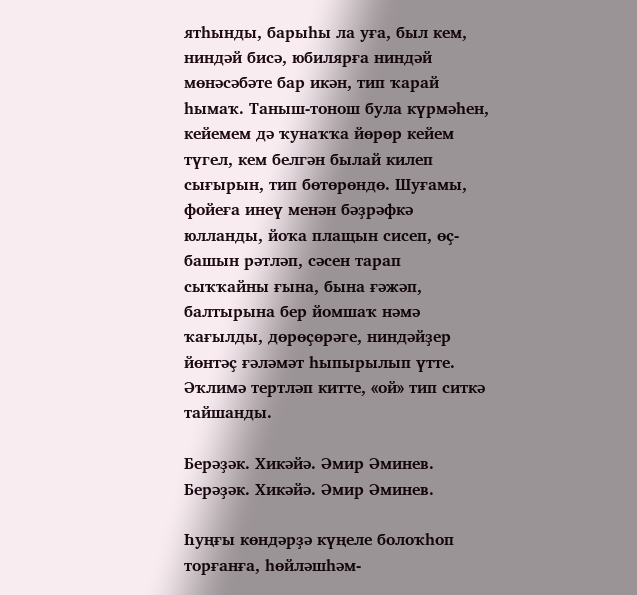ятһынды, барыһы ла уға, был кем, ниндәй бисә, юбилярға ниндәй мөнәсәбәте бар икән, тип ҡарай һымаҡ. Таныш-тонош була күрмәһен, кейемем дә ҡунаҡҡа йөрөр кейем түгел, кем белгән былай килеп сығырын, тип бөтөрөндө. Шуғамы, фойеға инеү менән бәҙрәфкә юлланды, йоҡа плащын сисеп, өҫ-башын рәтләп, сәсен тарап сыҡҡайны ғына, бына ғәжәп, балтырына бер йомшаҡ нәмә ҡағылды, дөрөҫөрәге, ниндәйҙер йөнтәҫ ғәләмәт һыпырылып үтте. Әҡлимә тертләп китте, «ой» тип ситкә тайшанды.

Берәҙәк. Хикәйә. Әмир Әминев.
Берәҙәк. Хикәйә. Әмир Әминев.

Һуңғы көндәрҙә күңеле болоҡһоп торғанға, һөйләшһәм-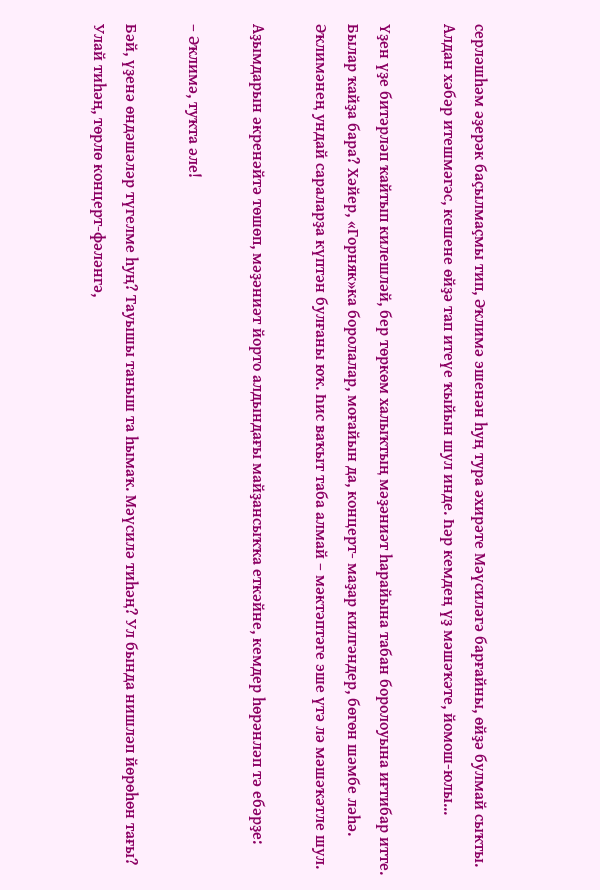серләшһәм әҙерәк баҫылмаҫмы тип, Әҡлимә эшенән һуң тура әхирәте Мәүсиләгә барғайны, өйҙә булмай сыҡты. Алдан хәбәр итешмәгәс, кешене өйҙә тап итеүе ҡыйын шул инде. Һәр кемдең үҙ мәшәҡәте, йомош-юлы...

Үҙен үҙе битәрләп ҡайтып килешләй, бер төркөм халыҡтың мәҙәниәт һарайына табан боролоуына иғтибар итте. Былар ҡайҙа бара? Хәйер, «Горняк»ка боролалар, моғайын да, концерт- маҙар килгәндер, бөгөн шәмбе ләһә. Әҡлимәнең ундай сараларҙа күптән булғаны юҡ. Һис ваҡыт таба алмай – мәктәптәге эше үтә лә мәшәҡәтле шул.

Аҙымдарын әкренәйтә төшөп, мәҙәниәт йорто алдындағы майҙансыҡҡа еткәйне, кемдер һөрәнләп тә ебәрҙе:

– Әҡлимә, туҡта әле!

Бәй, үҙенә өндәшәләр түгелме һуң? Тауышы таныш та һымаҡ. Мәүсилә тиһәң? Ул бында нишләп йөрөһөн тағы? Улай тиһәң, төрлө концерт-фәләнгә,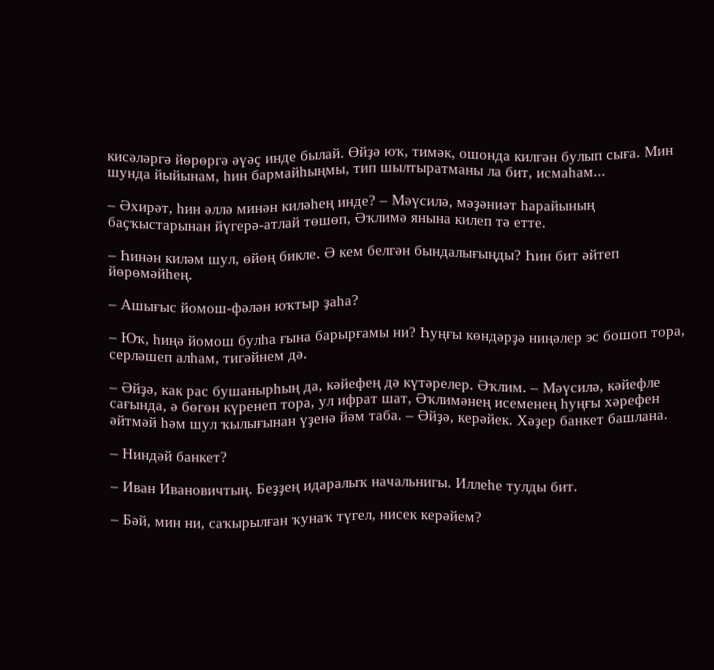кисәләргә йөрөргә әүәҫ инде былай. Өйҙә юҡ, тимәк, ошонда килгән булып сыға. Мин шунда йыйынам, һин бармайһыңмы, тип шылтыратманы ла бит, исмаһам...

– Әхирәт, һин әллә минән киләһең инде? – Мәүсилә, мәҙәниәт һарайының баҫҡыстарынан йүгерә-атлай төшөп, Әҡлимә янына килеп тә етте.

– Һинән киләм шул, өйөң бикле. Ә кем белгән бындалығыңды? Һин бит әйтеп йөрөмәйһең.

– Ашығыс йомош-фәлән юҡтыр ҙаһа?

– Юҡ, һиңә йомош булһа ғына барырғамы ни? Һуңғы көндәрҙә ниңәлер эс бошоп тора, серләшеп алһам, тигәйнем дә.

– Әйҙә, как рас бушанырһың да, кәйефең дә күтәрелер. Әҡлим. – Мәүсилә, кәйефле сағында, ә бөгөн күренеп тора, ул ифрат шат, Әҡлимәнең исеменең һуңғы хәрефен әйтмәй һәм шул ҡылығынан үҙенә йәм таба. – Әйҙә, керәйек. Хәҙер банкет башлана.

– Ниндәй банкет?

– Иван Ивановичтың. Беҙҙең идаралыҡ начальнигы. Иллеһе тулды бит.

– Бәй, мин ни, саҡырылған ҡунаҡ түгел, нисек керәйем?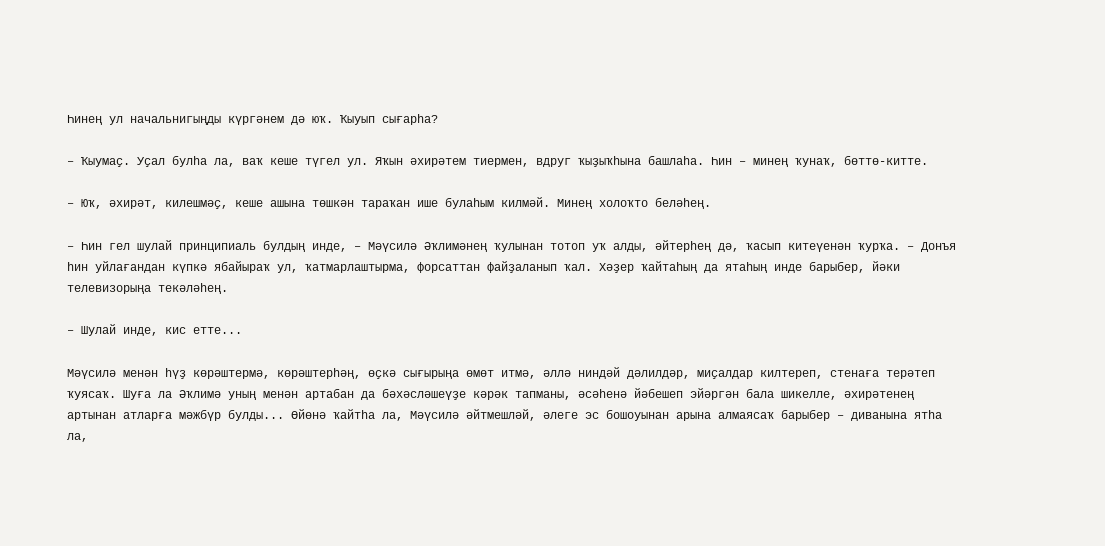Һинең ул начальнигыңды күргәнем дә юҡ. Ҡыуып сығарһа?

– Ҡыумаҫ. Уҫал булһа ла, ваҡ кеше түгел ул. Яҡын әхирәтем тиермен, вдруг ҡыҙыҡһына башлаһа. Һин – минең ҡунаҡ, бөттө-китте.

– Юҡ, әхирәт, килешмәҫ, кеше ашына төшкән тараҡан ише булаһым килмәй. Минең холоҡто беләһең.

– Һин гел шулай принципиаль булдың инде, – Мәүсилә Әҡлимәнең ҡулынан тотоп уҡ алды, әйтерһең дә, ҡасып китеүенән ҡурҡа. – Донъя һин уйлағандан күпкә ябайыраҡ ул, ҡатмарлаштырма, форсаттан файҙаланып ҡал. Хәҙер ҡайтаһың да ятаһың инде барыбер, йәки телевизорыңа текәләһең.

– Шулай инде, кис етте...

Мәүсилә менән һүҙ көрәштермә, көрәштерһәң, өҫкә сығырыңа өмөт итмә, әллә ниндәй дәлилдәр, миҫалдар килтереп, стенаға терәтеп ҡуясаҡ. Шуға ла Әҡлимә уның менән артабан да бәхәсләшеүҙе кәрәк тапманы, әсәһенә йәбешеп эйәргән бала шикелле, әхирәтенең артынан атларға мәжбүр булды... Өйөнә ҡайтһа ла, Мәүсилә әйтмешләй, әлеге эс бошоуынан арына алмаясаҡ барыбер – диванына ятһа ла,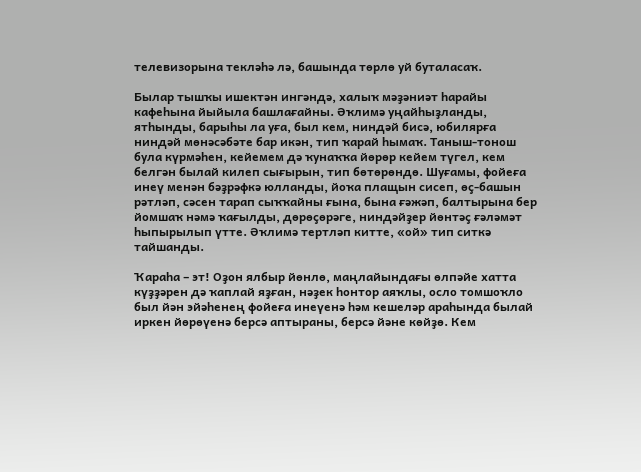телевизорына текләһә лә, башында төрлө уй буталасаҡ.

Былар тышҡы ишектән ингәндә, халыҡ мәҙәниәт һарайы кафеһына йыйыла башлағайны. Әҡлимә уңайһыҙланды, ятһынды, барыһы ла уға, был кем, ниндәй бисә, юбилярға ниндәй мөнәсәбәте бар икән, тип ҡарай һымаҡ. Таныш-тонош була күрмәһен, кейемем дә ҡунаҡҡа йөрөр кейем түгел, кем белгән былай килеп сығырын, тип бөтөрөндө. Шуғамы, фойеға инеү менән бәҙрәфкә юлланды, йоҡа плащын сисеп, өҫ-башын рәтләп, сәсен тарап сыҡҡайны ғына, бына ғәжәп, балтырына бер йомшаҡ нәмә ҡағылды, дөрөҫөрәге, ниндәйҙер йөнтәҫ ғәләмәт һыпырылып үтте. Әҡлимә тертләп китте, «ой» тип ситкә тайшанды.

Ҡараһа – эт! Оҙон ялбыр йөнлө, маңлайындағы өлпәйе хатта күҙҙәрен дә ҡаплай яҙған, нәҙек һонтор аяҡлы, осло томшоҡло был йән эйәһенең фойеға инеүенә һәм кешеләр араһында былай иркен йөрөүенә берсә аптыраны, берсә йәне көйҙө. Кем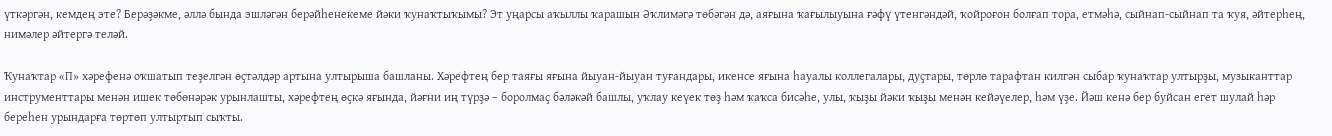үткәргән, кемдең эте? Берәҙәкме, әллә бында эшләгән берәйһенекеме йәки ҡунаҡтыҡымы? Эт уңарсы аҡыллы ҡарашын Әҡлимәгә төбәгән дә, аяғына ҡағылыуына ғәфү үтенгәндәй, ҡойроғон болғап тора, етмәһә, сыйнап-сыйнап та ҡуя, әйтерһең, нимәлер әйтергә теләй.

Ҡунаҡтар «П» хәрефенә оҡшатып теҙелгән өҫтәлдәр артына ултырыша башланы. Хәрефтең бер таяғы яғына йыуан-йыуан туғандары, икенсе яғына һауалы коллегалары, дуҫтары, төрлө тарафтан килгән сыбар ҡунаҡтар ултырҙы, музыканттар инструменттары менән ишек төбөнәрәк урынлашты, хәрефтең өҫкә яғында, йәғни иң түрҙә – боролмаҫ бәләкәй башлы, уҡлау кеүек төҙ һәм ҡаҡса бисәһе, улы, ҡыҙы йәки ҡыҙы менән кейәүелер, һәм үҙе. Йәш кенә бер буйсан егет шулай һәр береһен урындарға төртөп ултыртып сыҡты.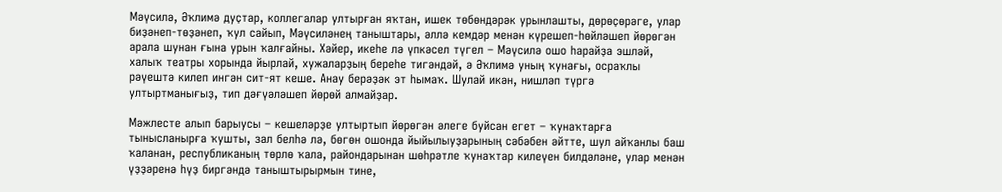Мәүсилә, Әҡлимә дуҫтар, коллегалар ултырған яҡтан, ишек төбөндәрәк урынлашты, дөрөҫөрәге, улар биҙәнеп-төҙәнеп, ҡул сайып, Мәүсиләнең таныштары, әллә кемдәр менән күрешеп-һөйләшеп йөрөгән арала шунан ғына урын ҡалғайны. Хәйер, икеһе лә үпкәсел түгел – Мәүсилә ошо һарайҙа эшләй, халыҡ театры хорында йырлай, хужаларҙың береһе тигәндәй, ә Әҡлимә уның ҡунағы, осраҡлы рәүештә килеп ингән сит-ят кеше. Анау берәҙәк эт һымаҡ. Шулай икән, нишләп түргә ултыртманығыҙ, тип дәғүәләшеп йөрөй алмайҙар.

Мәжлесте алып барыусы – кешеләрҙе ултыртып йөрөгән әлеге буйсан егет – ҡунаҡтарға тынысланырға ҡушты, зал белһә лә, бөгөн ошонда йыйылыуҙарының сәбәбен әйтте, шул айҡанлы баш ҡаланан, республиканың төрлө ҡала, райондарынан шөһрәтле ҡунаҡтар килеүен билдәләне, улар менән үҙҙәренә һүҙ биргәндә таныштырырмын тине,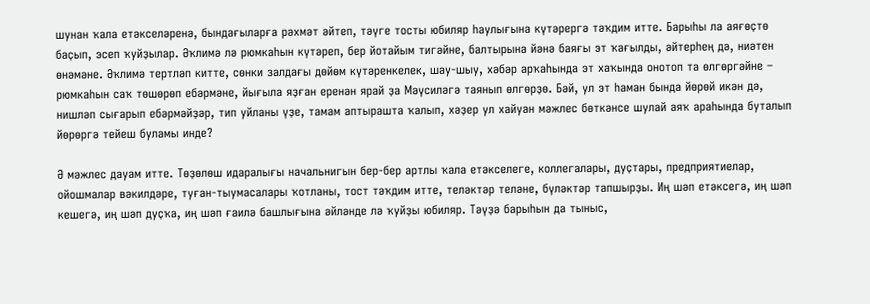шунан ҡала етәкселәренә, бындағыларға рәхмәт әйтеп, тәүге тосты юбиляр һаулығына күтәрергә тәҡдим итте. Барыһы ла аяғөҫтө баҫып, эсеп ҡуйҙылар. Әҡлимә лә рюмкаһын күтәреп, бер йотайым тигәйне, балтырына йәнә баяғы эт ҡағылды, әйтерһең дә, ниәтен өнәмәне. Әҡлимә тертләп китте, сөнки залдағы дөйөм күтәренкелек, шау-шыу, хәбәр арҡаһында эт хаҡында онотоп та өлгөргәйне – рюмкаһын саҡ төшөрөп ебәрмәне, йығыла яҙған еренән ярай ҙа Мәүсиләгә таянып өлгөрҙө. Бәй, ул эт һаман бында йөрөй икән дә, нишләп сығарып ебәрмәйҙәр, тип уйланы үҙе, тамам аптырашта ҡалып, хәҙер ул хайуан мәжлес бөткәнсе шулай аяҡ араһында буталып йөрөргә тейеш буламы инде?

Ә мәжлес дауам итте. Төҙөлөш идаралығы начальнигын бер-бер артлы ҡала етәкселеге, коллегалары, дуҫтары, предприятиелар, ойошмалар вәкилдәре, туған-тыумасалары ҡотланы, тост тәҡдим итте, теләктәр теләне, бүләктәр тапшырҙы. Иң шәп етәксегә, иң шәп кешегә, иң шәп дуҫҡа, иң шәп ғаилә башлығына әйләнде лә ҡуйҙы юбиляр. Тәүҙә барыһын да тыныс,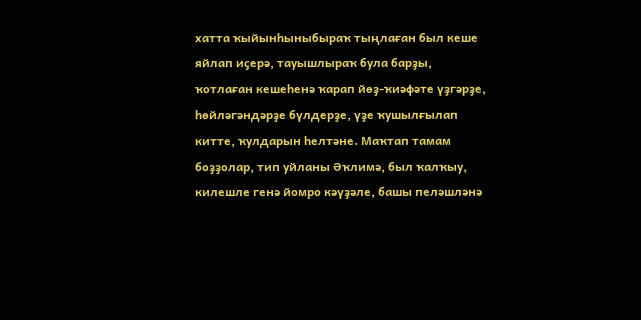хатта ҡыйынһыныбыраҡ тыңлаған был кеше яйлап иҫерә, тауышлыраҡ була барҙы, ҡотлаған кешеһенә ҡарап йөҙ-ҡиәфәте үҙгәрҙе, һөйләгәндәрҙе бүлдерҙе, үҙе ҡушылғылап китте, ҡулдарын һелтәне. Маҡтап тамам боҙҙолар, тип уйланы Әҡлимә, был ҡалҡыу, килешле генә йомро кәүҙәле, башы пеләшләнә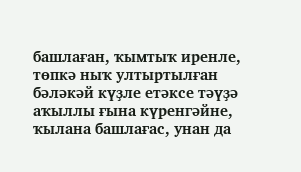башлаған, ҡымтыҡ иренле, төпкә ныҡ ултыртылған бәләкәй күҙле етәксе тәүҙә аҡыллы ғына күренгәйне, ҡылана башлағас, унан да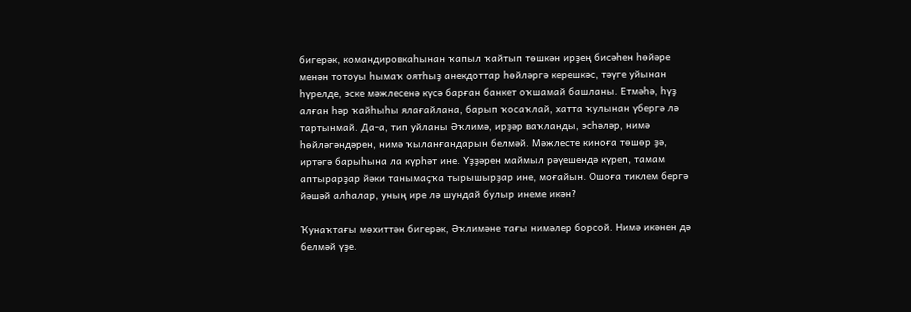бигерәк, командировкаһынан ҡапыл ҡайтып төшкән ирҙең бисәһен һөйәре менән тотоуы һымаҡ оятһыҙ анекдоттар һөйләргә керешкәс, тәүге уйынан һүрелде, эске мәжлесенә күсә барған банкет оҡшамай башланы. Етмәһә, һүҙ алған һәр ҡайһыһы ялағайлана, барып ҡосаҡлай, хатта ҡулынан үбергә лә тартынмай. Да-а, тип уйланы Әҡлимә, ирҙәр ваҡланды, эсһәләр, нимә һөйләгәндәрен, нимә ҡыланғандарын белмәй. Мәжлесте киноға төшөр ҙә, иртәгә барыһына ла күрһәт ине. Үҙҙәрен маймыл рәүешендә күреп, тамам аптырарҙар йәки танымаҫҡа тырышырҙар ине, моғайын. Ошоға тиклем бергә йәшәй алһалар, уның ире лә шундай булыр инеме икән?

Ҡунаҡтағы мөхиттән бигерәк, Әҡлимәне тағы нимәлер борсой. Нимә икәнен дә белмәй үҙе.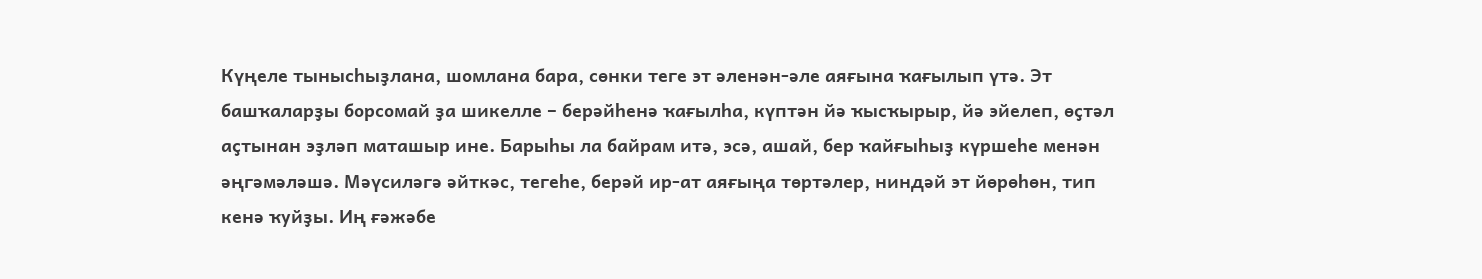Күңеле тынысһыҙлана, шомлана бара, сөнки теге эт әленән-әле аяғына ҡағылып үтә. Эт башҡаларҙы борсомай ҙа шикелле – берәйһенә ҡағылһа, күптән йә ҡысҡырыр, йә эйелеп, өҫтәл аҫтынан эҙләп маташыр ине. Барыһы ла байрам итә, эсә, ашай, бер ҡайғыһыҙ күршеһе менән әңгәмәләшә. Мәүсиләгә әйткәс, тегеһе, берәй ир-ат аяғыңа төртәлер, ниндәй эт йөрөһөн, тип кенә ҡуйҙы. Иң ғәжәбе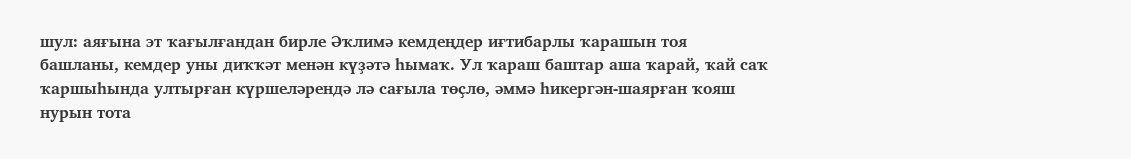шул: аяғына эт ҡағылғандан бирле Әҡлимә кемдеңдер иғтибарлы ҡарашын тоя башланы, кемдер уны диҡҡәт менән күҙәтә һымаҡ. Ул ҡараш баштар аша ҡарай, ҡай саҡ ҡаршыһында ултырған күршеләрендә лә сағыла төҫлө, әммә һикергән-шаярған ҡояш нурын тота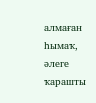алмаған һымаҡ, әлеге ҡарашты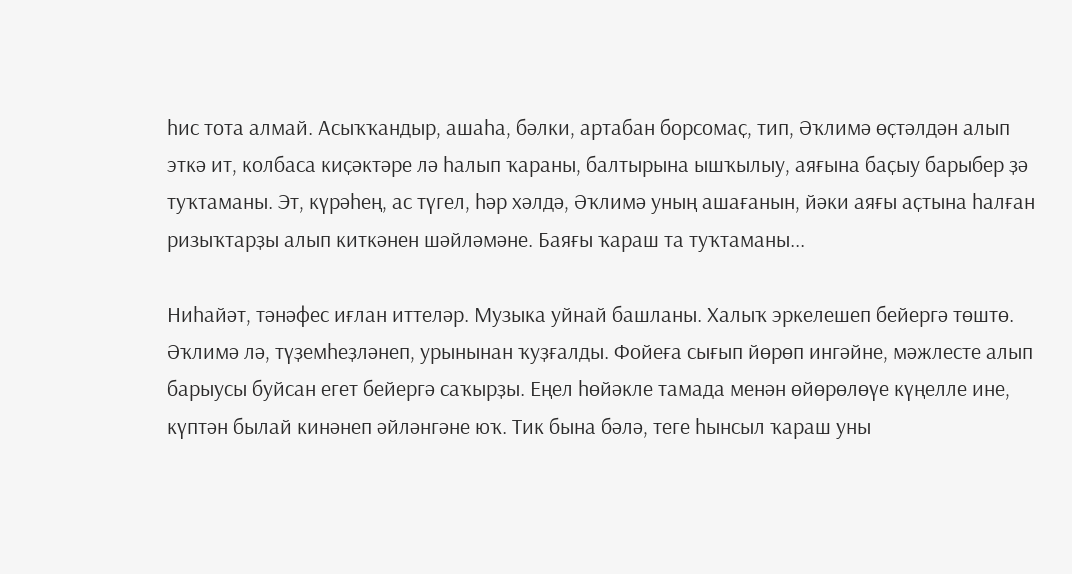һис тота алмай. Асыҡҡандыр, ашаһа, бәлки, артабан борсомаҫ, тип, Әҡлимә өҫтәлдән алып эткә ит, колбаса киҫәктәре лә һалып ҡараны, балтырына ышҡылыу, аяғына баҫыу барыбер ҙә туҡтаманы. Эт, күрәһең, ас түгел, һәр хәлдә, Әҡлимә уның ашағанын, йәки аяғы аҫтына һалған ризыҡтарҙы алып киткәнен шәйләмәне. Баяғы ҡараш та туҡтаманы...

Ниһайәт, тәнәфес иғлан иттеләр. Музыка уйнай башланы. Халыҡ эркелешеп бейергә төштө. Әҡлимә лә, түҙемһеҙләнеп, урынынан ҡуҙғалды. Фойеға сығып йөрөп ингәйне, мәжлесте алып барыусы буйсан егет бейергә саҡырҙы. Еңел һөйәкле тамада менән өйөрөлөүе күңелле ине, күптән былай кинәнеп әйләнгәне юҡ. Тик бына бәлә, теге һынсыл ҡараш уны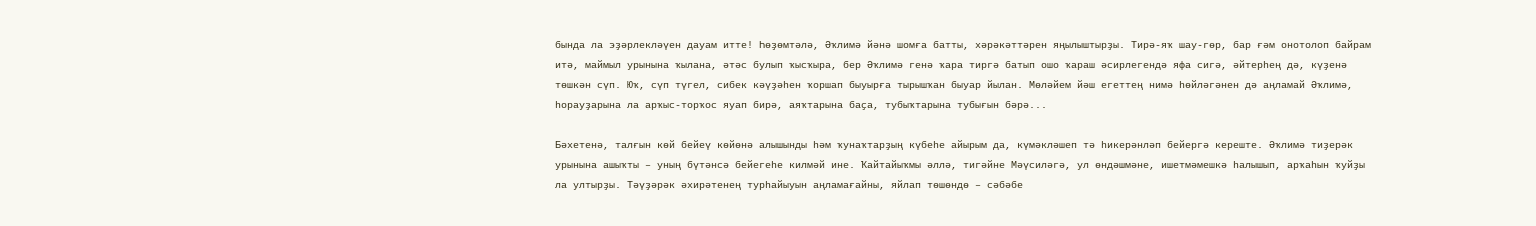бында ла эҙәрлекләүен дауам итте! Һөҙөмтәлә, Әҡлимә йәнә шомға батты, хәрәкәттәрен яңылыштырҙы. Тирә-яҡ шау-гөр, бар ғәм онотолоп байрам итә, маймыл урынына ҡылана, әтәс булып ҡысҡыра, бер Әҡлимә генә ҡара тиргә батып ошо ҡараш әсирлегендә яфа сигә, әйтерһең дә, күҙенә төшкән сүп. Юҡ, сүп түгел, сибек кәүҙәһен ҡоршап быуырға тырышҡан быуар йылан. Мөләйем йәш егеттең нимә һөйләгәнен дә аңламай Әҡлимә, һорауҙарына ла арҡыс-торҡос яуап бирә, аяҡтарына баҫа, тубыҡтарына тубығын бәрә...

Бәхетенә, талғын көй бейеү көйөнә алышынды һәм ҡунаҡтарҙың күбеһе айырым да, күмәкләшеп тә һикерәнләп бейергә кереште. Әҡлимә тиҙерәк урынына ашыҡты – уның бүтәнсә бейегеһе килмәй ине. Ҡайтайыҡмы әллә, тигәйне Мәүсиләгә, ул өндәшмәне, ишетмәмешкә һалышып, арҡаһын ҡуйҙы ла ултырҙы. Тәүҙәрәк әхирәтенең турһайыуын аңламағайны, яйлап төшөндө – сәбәбе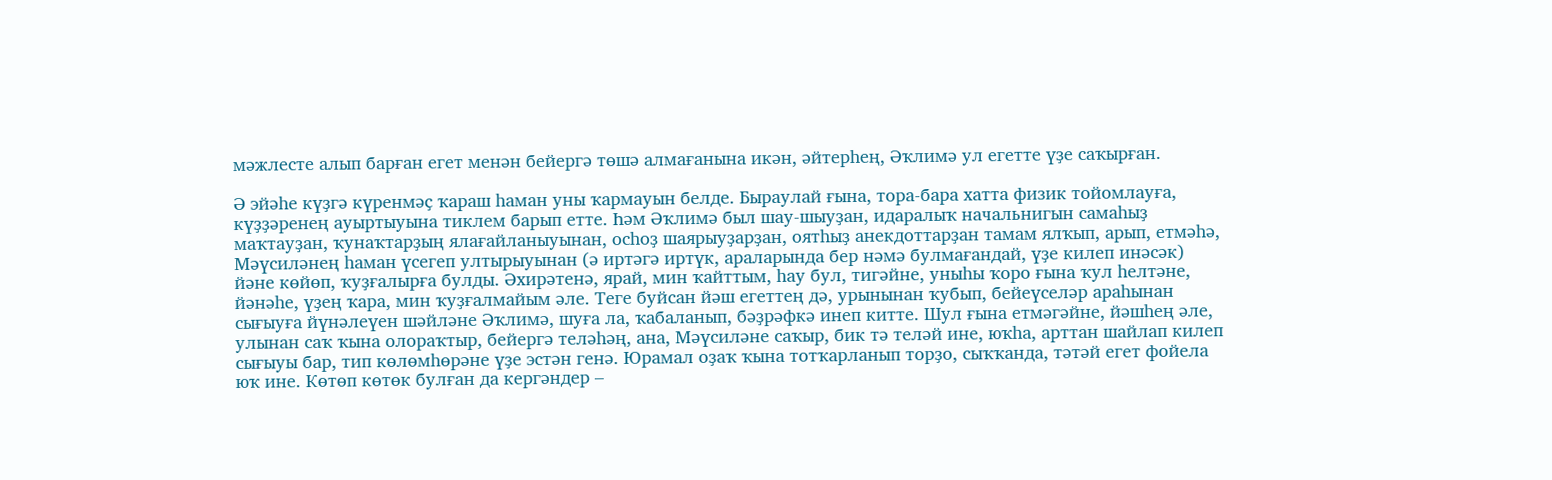мәжлесте алып барған егет менән бейергә төшә алмағанына икән, әйтерһең, Әҡлимә ул егетте үҙе саҡырған.

Ә эйәһе күҙгә күренмәҫ ҡараш һаман уны ҡармауын белде. Быраулай ғына, тора-бара хатта физик тойомлауға, күҙҙәренең ауыртыуына тиклем барып етте. Һәм Әҡлимә был шау-шыуҙан, идаралыҡ начальнигын самаһыҙ маҡтауҙан, ҡунаҡтарҙың ялағайланыуынан, осһоҙ шаярыуҙарҙан, оятһыҙ анекдоттарҙан тамам ялҡып, арып, етмәһә, Мәүсиләнең һаман үсегеп ултырыуынан (ә иртәгә иртүк, араларында бер нәмә булмағандай, үҙе килеп инәсәк) йәне көйөп, ҡуҙғалырға булды. Әхирәтенә, ярай, мин ҡайттым, һау бул, тигәйне, уныһы ҡоро ғына ҡул һелтәне, йәнәһе, үҙең ҡара, мин ҡуҙғалмайым әле. Теге буйсан йәш егеттең дә, урынынан ҡубып, бейеүселәр араһынан сығыуға йүнәлеүен шәйләне Әҡлимә, шуға ла, ҡабаланып, бәҙрәфкә инеп китте. Шул ғына етмәгәйне, йәшһең әле, улынан саҡ ҡына олораҡтыр, бейергә теләһәң, ана, Мәүсиләне саҡыр, бик тә теләй ине, юҡһа, арттан шайлап килеп сығыуы бар, тип көлөмһөрәне үҙе эстән генә. Юрамал оҙаҡ ҡына тотҡарланып торҙо, сыҡҡанда, тәтәй егет фойела юҡ ине. Көтөп көтөк булған да кергәндер –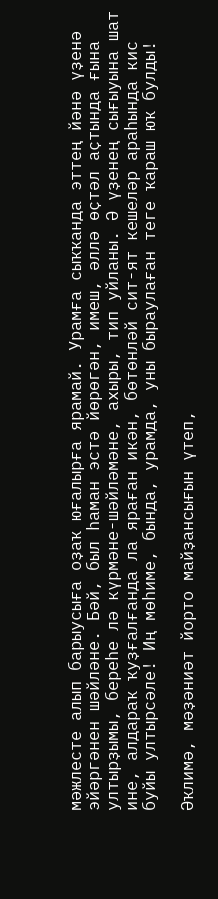мәжлесте алып барыусыға оҙаҡ юғалырға ярамай. Урамға сыҡҡанда эттең йәнә үҙенә эйәргәнен шәйләне. Бәй, был һаман эстә йөрөгән, имеш, әллә өҫтәл аҫтында ғына ултырҙымы, береһе лә күрмәне-шәйләмәне, ахыры, тип уйланы. Ә үҙенең сығыуына шат ине, алдараҡ ҡуҙғалғанда ла яраған икән, бөтөнләй сит-ят кешеләр араһында кис буйы ултырсәле! Иң мөһиме, бында, урамда, уны быраулаған теге ҡараш юҡ булды!

Әҡлимә, мәҙәниәт йорто майҙансығын үтеп,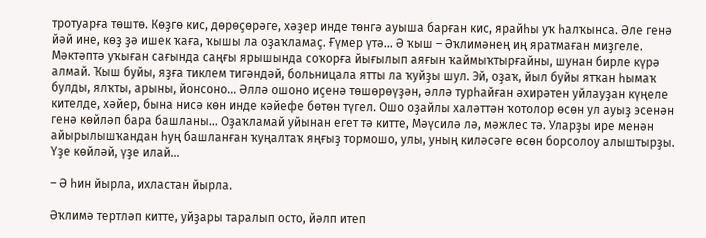тротуарға төштө. Көҙгө кис, дөрөҫөрәге, хәҙер инде төнгә ауыша барған кис, ярайһы уҡ һалҡынса. Әле генә йәй ине, көҙ ҙә ишек ҡаға, ҡышы ла оҙаҡламаҫ. Ғүмер үтә... Ә ҡыш – Әҡлимәнең иң яратмаған миҙгеле. Мәктәптә уҡыған сағында саңғы ярышында соҡорға йығылып аяғын ҡаймыҡтырғайны, шунан бирле күрә алмай. Ҡыш буйы, яҙға тиклем тигәндәй, больницала ятты ла ҡуйҙы шул. Эй, оҙаҡ, йыл буйы ятҡан һымаҡ булды, ялҡты, арыны, йонсоно... Әллә ошоно иҫенә төшөрөүҙән, әллә турһайған әхирәтен уйлауҙан күңеле кителде, хәйер, бына нисә көн инде кәйефе бөтөн түгел. Ошо оҙайлы халәттән ҡотолор өсөн ул ауыҙ эсенән генә көйләп бара башланы... Оҙаҡламай уйынан егет тә китте, Мәүсилә лә, мәжлес тә. Уларҙы ире менән айырылышҡандан һуң башланған ҡуңалтаҡ яңғыҙ тормошо, улы, уның киләсәге өсөн борсолоу алыштырҙы. Үҙе көйләй, үҙе илай...

– Ә һин йырла, ихластан йырла.

Әҡлимә тертләп китте, уйҙары таралып осто, йәлп итеп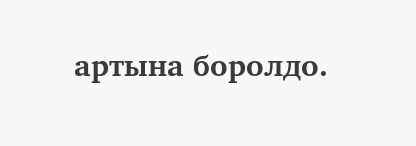артына боролдо.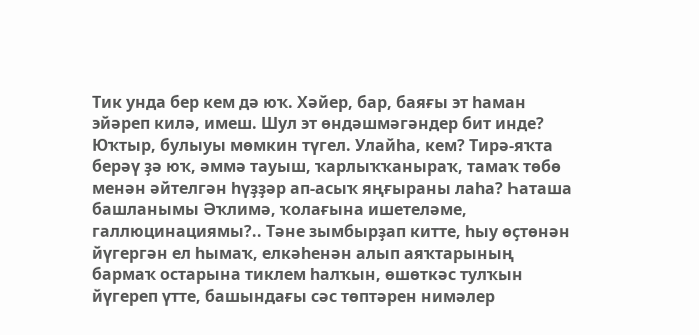Тик унда бер кем дә юҡ. Хәйер, бар, баяғы эт һаман эйәреп килә, имеш. Шул эт өндәшмәгәндер бит инде? Юҡтыр, булыуы мөмкин түгел. Улайһа, кем? Тирә-яҡта берәү ҙә юҡ, әммә тауыш, ҡарлыҡҡаныраҡ, тамаҡ төбө менән әйтелгән һүҙҙәр ап-асыҡ яңғыраны лаһа? Һаташа башланымы Әҡлимә, ҡолағына ишетеләме, галлюцинациямы?.. Тәне зымбырҙап китте, һыу өҫтөнән йүгергән ел һымаҡ, елкәһенән алып аяҡтарының бармаҡ остарына тиклем һалҡын, өшөткәс тулҡын йүгереп үтте, башындағы сәс төптәрен нимәлер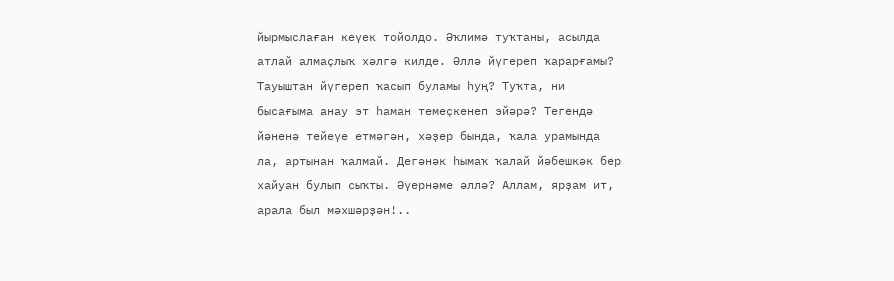йырмыслаған кеүек тойолдо. Әҡлимә туҡтаны, асылда атлай алмаҫлыҡ хәлгә килде. Әллә йүгереп ҡарарғамы? Тауыштан йүгереп ҡасып буламы һуң? Туҡта, ни бысағыма анау эт һаман темеҫкенеп эйәрә? Тегендә йәненә тейеүе етмәгән, хәҙер бында, ҡала урамында ла, артынан ҡалмай. Дегәнәк һымаҡ ҡалай йәбешкәк бер хайуан булып сыҡты. Әүернәме әллә? Аллам, ярҙам ит, арала был мәхшәрҙән!..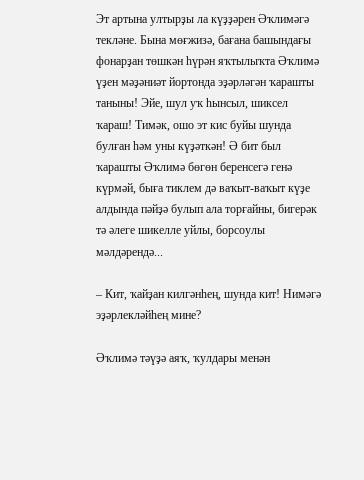Эт артына ултырҙы ла күҙҙәрен Әҡлимәгә текләне. Бына мөғжизә, бағана башындағы фонарҙан төшкән һүрән яҡтылыҡта Әҡлимә үҙен мәҙәниәт йортонда эҙәрләгән ҡарашты таныны! Эйе, шул уҡ һынсыл, шиксел ҡараш! Тимәк, ошо эт кис буйы шунда булған һәм уны күҙәткән! Ә бит был ҡарашты Әҡлимә бөгөн беренсегә генә күрмәй, быға тиклем дә ваҡыт-ваҡыт күҙе алдында пәйҙә булып ала торғайны, бигерәк тә әлеге шикелле уйлы, борсоулы мәлдәрендә...

– Кит, ҡайҙан килгәнһең, шунда кит! Нимәгә эҙәрлекләйһең мине?

Әҡлимә тәүҙә аяҡ, ҡулдары менән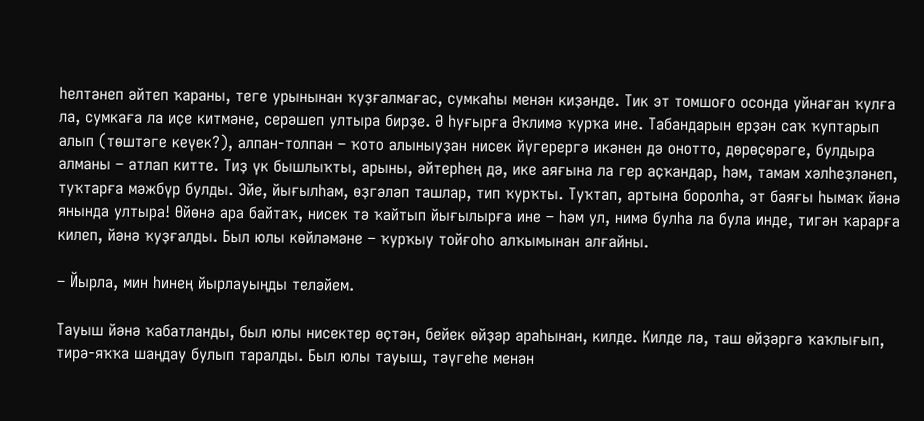һелтәнеп әйтеп ҡараны, теге урынынан ҡуҙғалмағас, сумкаһы менән киҙәнде. Тик эт томшоғо осонда уйнаған ҡулға ла, сумкаға ла иҫе китмәне, серәшеп ултыра бирҙе. Ә һуғырға Әҡлимә ҡурҡа ине. Табандарын ерҙән саҡ ҡуптарып алып (төштәге кеүек?), алпан-толпан – ҡото алыныуҙан нисек йүгерергә икәнен дә онотто, дөрөҫөрәге, булдыра алманы – атлап китте. Тиҙ үк бышлыҡты, арыны, әйтерһең дә, ике аяғына ла гер аҫҡандар, һәм, тамам хәлһеҙләнеп, туҡтарға мәжбүр булды. Эйе, йығылһам, өҙгәләп ташлар, тип ҡурҡты. Туҡтап, артына боролһа, эт баяғы һымаҡ йәнә янында ултыра! Өйөнә ара байтаҡ, нисек тә ҡайтып йығылырға ине – һәм ул, нимә булһа ла була инде, тигән ҡарарға килеп, йәнә ҡуҙғалды. Был юлы көйләмәне – ҡурҡыу тойғоһо алҡымынан алғайны.

– Йырла, мин һинең йырлауыңды теләйем.

Тауыш йәнә ҡабатланды, был юлы нисектер өҫтән, бейек өйҙәр араһынан, килде. Килде лә, таш өйҙәргә ҡаҡлығып, тирә-яҡҡа шаңдау булып таралды. Был юлы тауыш, тәүгеһе менән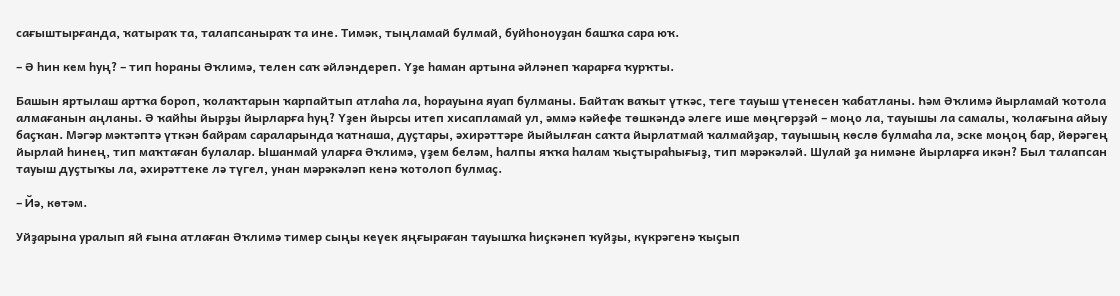сағыштырғанда, ҡатыраҡ та, талапсаныраҡ та ине. Тимәк, тыңламай булмай, буйһоноуҙан башҡа сара юҡ.

– Ә һин кем һуң? – тип һораны Әҡлимә, телен саҡ әйләндереп. Үҙе һаман артына әйләнеп ҡарарға ҡурҡты.

Башын яртылаш артҡа бороп, ҡолаҡтарын ҡарпайтып атлаһа ла, һорауына яуап булманы. Байтаҡ ваҡыт үткәс, теге тауыш үтенесен ҡабатланы. Һәм Әҡлимә йырламай ҡотола алмағанын аңланы. Ә ҡайһы йырҙы йырларға һуң? Үҙен йырсы итеп хисапламай ул, әммә кәйефе төшкәндә әлеге ише мөңгөрҙәй – моңо ла, тауышы ла самалы, ҡолағына айыу баҫҡан. Мәгәр мәктәптә үткән байрам сараларында ҡатнаша, дуҫтары, әхирәттәре йыйылған саҡта йырлатмай ҡалмайҙар, тауышың көслө булмаһа ла, эске моңоң бар, йөрәгең йырлай һинең, тип маҡтаған булалар. Ышанмай уларға Әҡлимә, үҙем беләм, һалпы яҡҡа һалам ҡыҫтыраһығыҙ, тип мәрәкәләй. Шулай ҙа нимәне йырларға икән? Был талапсан тауыш дуҫтыҡы ла, әхирәттеке лә түгел, унан мәрәкәләп кенә ҡотолоп булмаҫ.

– Йә, көтәм.

Уйҙарына уралып яй ғына атлаған Әҡлимә тимер сыңы кеүек яңғыраған тауышҡа һиҫкәнеп ҡуйҙы, күкрәгенә ҡыҫып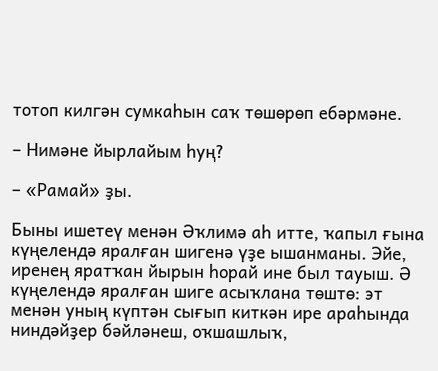тотоп килгән сумкаһын саҡ төшөрөп ебәрмәне.

– Нимәне йырлайым һуң?

– «Рамай» ҙы.

Быны ишетеү менән Әҡлимә аһ итте, ҡапыл ғына күңелендә яралған шигенә үҙе ышанманы. Эйе, иренең яратҡан йырын һорай ине был тауыш. Ә күңелендә яралған шиге асыҡлана төштө: эт менән уның күптән сығып киткән ире араһында ниндәйҙер бәйләнеш, оҡшашлыҡ,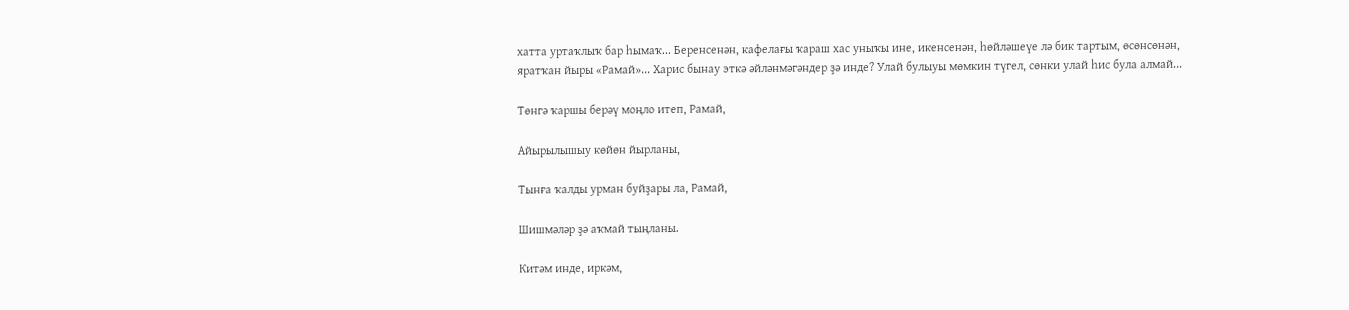хатта уртаҡлыҡ бар һымаҡ... Беренсенән, кафелағы ҡараш хас уныҡы ине, икенсенән, һөйләшеүе лә бик тартым, өсөнсөнән, яратҡан йыры «Рамай»... Харис бынау эткә әйләнмәгәндер ҙә инде? Улай булыуы мөмкин түгел, сөнки улай һис була алмай...

Төнгә ҡаршы берәү моңло итеп, Рамай,

Айырылышыу көйөн йырланы,

Тынға ҡалды урман буйҙары ла, Рамай,

Шишмәләр ҙә аҡмай тыңланы.

Китәм инде, иркәм,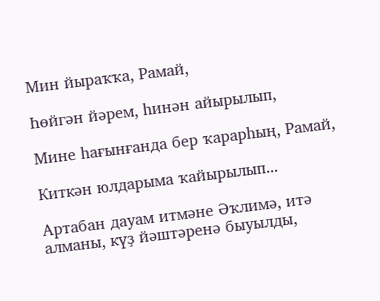Мин йыраҡҡа, Рамай,

Һөйгән йәрем, һинән айырылып,

Мине һағынғанда бер ҡарарһың, Рамай,

Киткән юлдарыма ҡайырылып...

Артабан дауам итмәне Әҡлимә, итә алманы, күҙ йәштәренә быуылды,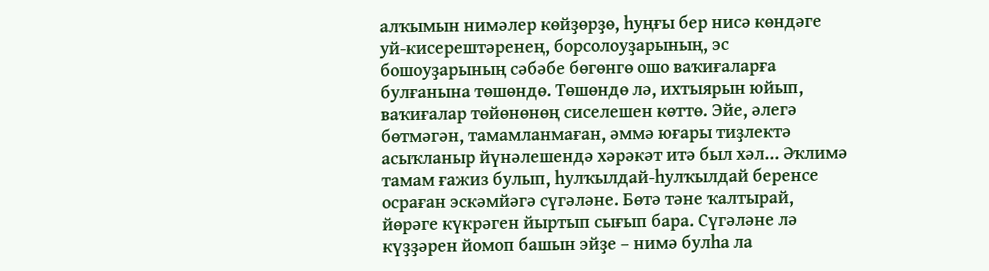алҡымын нимәлер көйҙөрҙө, һуңғы бер нисә көндәге уй-кисерештәренең, борсолоуҙарының, эс бошоуҙарының сәбәбе бөгөнгө ошо ваҡиғаларға булғанына төшөндө. Төшөндө лә, ихтыярын юйып, ваҡиғалар төйөнөнөң сиселешен көттө. Эйе, әлегә бөтмәгән, тамамланмаған, әммә юғары тиҙлектә асыҡланыр йүнәлешендә хәрәкәт итә был хәл... Әҡлимә тамам ғажиз булып, һулҡылдай-һулҡылдай беренсе осраған эскәмйәгә сүгәләне. Бөтә тәне ҡалтырай, йөрәге күкрәген йыртып сығып бара. Сүгәләне лә күҙҙәрен йомоп башын эйҙе – нимә булһа ла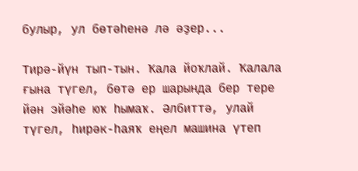булыр, ул бөтәһенә лә әҙер...

Тирә-йүн тып-тын. Ҡала йоҡлай. Ҡалала ғына түгел, бөтә ер шарында бер тере йән эйәһе юҡ һымаҡ. Әлбиттә, улай түгел, һирәк-һаяҡ еңел машина үтеп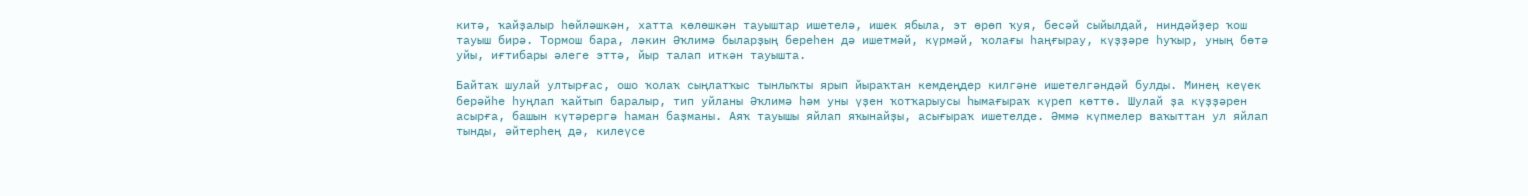китә, ҡайҙалыр һөйләшкән, хатта көлөшкән тауыштар ишетелә, ишек ябыла, эт өрөп ҡуя, бесәй сыйылдай, ниндәйҙер ҡош тауыш бирә. Тормош бара, ләкин Әҡлимә быларҙың береһен дә ишетмәй, күрмәй, ҡолағы һаңғырау, күҙҙәре һуҡыр, уның бөтә уйы, иғтибары әлеге эттә, йыр талап иткән тауышта.

Байтаҡ шулай ултырғас, ошо ҡолаҡ сыңлатҡыс тынлыҡты ярып йыраҡтан кемдеңдер килгәне ишетелгәндәй булды. Минең кеүек берәйһе һуңлап ҡайтып баралыр, тип уйланы Әҡлимә һәм уны үҙен ҡотҡарыусы һымағыраҡ күреп көттө. Шулай ҙа күҙҙәрен асырға, башын күтәрергә һаман баҙманы. Аяҡ тауышы яйлап яҡынайҙы, асығыраҡ ишетелде. Әммә күпмелер ваҡыттан ул яйлап тынды, әйтерһең дә, килеүсе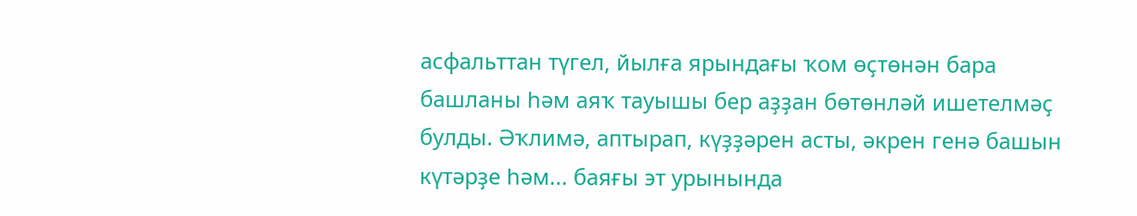асфальттан түгел, йылға ярындағы ҡом өҫтөнән бара башланы һәм аяҡ тауышы бер аҙҙан бөтөнләй ишетелмәҫ булды. Әҡлимә, аптырап, күҙҙәрен асты, әкрен генә башын күтәрҙе һәм... баяғы эт урынында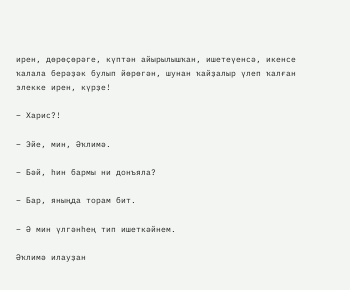ирен, дөрөҫөрәге, күптән айырылышҡан, ишетеүенсә, икенсе ҡалала берәҙәк булып йөрөгән, шунан ҡайҙалыр үлеп ҡалған элекке ирен, күрҙе!

– Харис?!

– Эйе, мин, Әҡлимә.

– Бәй, һин бармы ни донъяла?

– Бар, яныңда торам бит.

– Ә мин үлгәнһең тип ишеткәйнем.

Әҡлимә илауҙан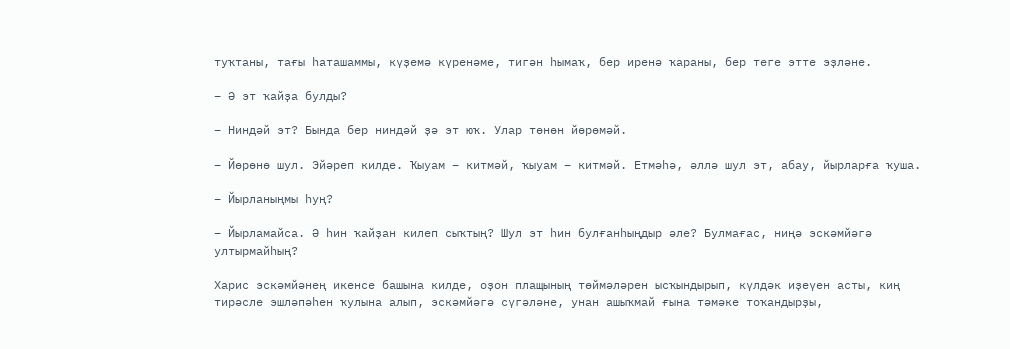туҡтаны, тағы һаташаммы, күҙемә күренәме, тигән һымаҡ, бер иренә ҡараны, бер теге этте эҙләне.

– Ә эт ҡайҙа булды?

– Ниндәй эт? Бында бер ниндәй ҙә эт юҡ. Улар төнөн йөрөмәй.

– Йөрөнө шул. Эйәреп килде. Ҡыуам – китмәй, ҡыуам – китмәй. Етмәһә, әллә шул эт, абау, йырларға ҡуша.

– Йырланыңмы һуң?

– Йырламайса. Ә һин ҡайҙан килеп сыҡтың? Шул эт һин булғанһыңдыр әле? Булмағас, ниңә эскәмйәгә ултырмайһың?

Харис эскәмйәнең икенсе башына килде, оҙон плащының төймәләрен ысҡындырып, күлдәк иҙеүен асты, киң тирәсле эшләпәһен ҡулына алып, эскәмйәгә сүгәләне, унан ашыҡмай ғына тәмәке тоҡандырҙы,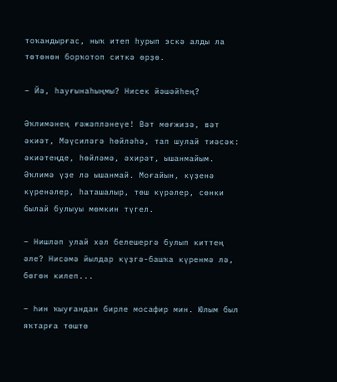тоҡандырғас, ныҡ итеп һурып эскә алды ла төтөнөн борҡотоп ситкә өрҙө.

– Йә, һауғынаһыңмы? Нисек йәшәйһең?

Әҡлимәнең ғәжәпләнеүе! Вәт мөғжизә, вәт әкиәт, Мәүсиләгә һөйләһә, тап шулай тиәсәк: әкиәтеңде, һөйләмә, әхирәт, ышанмайым. Әҡлимә үҙе лә ышанмай. Моғайын, күҙенә күренәлер, һаташалыр, төш күрәлер, сөнки былай булыуы мөмкин түгел.

– Нишләп улай хәл белешергә булып киттең әле? Нисәмә йылдар күҙгә-башҡа күренмә лә, бөгөн килеп...

– Һин ҡыуғандан бирле мосафир мин. Юлым был яҡтарға төштө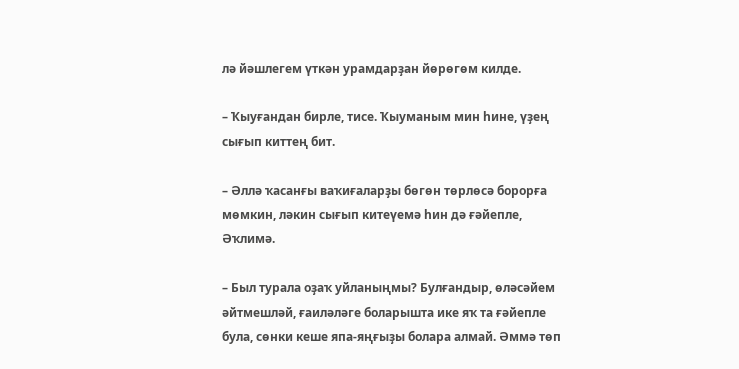лә йәшлегем үткән урамдарҙан йөрөгөм килде.

– Ҡыуғандан бирле, тисе. Ҡыуманым мин һине, үҙең сығып киттең бит.

– Әллә ҡасанғы ваҡиғаларҙы бөгөн төрлөсә борорға мөмкин, ләкин сығып китеүемә һин дә ғәйепле, Әҡлимә.

– Был турала оҙаҡ уйланыңмы? Булғандыр, өләсәйем әйтмешләй, ғаиләләге боларышта ике яҡ та ғәйепле була, сөнки кеше япа-яңғыҙы болара алмай. Әммә төп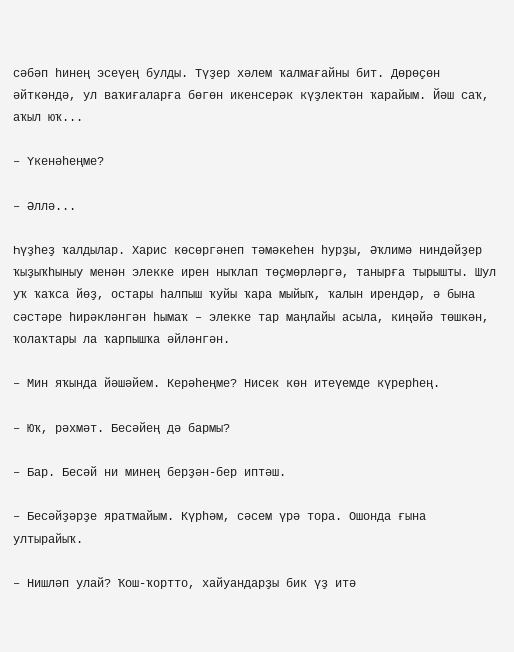сәбәп һинең эсеүең булды. Түҙер хәлем ҡалмағайны бит. Дөрөҫөн әйткәндә, ул ваҡиғаларға бөгөн икенсерәк күҙлектән ҡарайым. Йәш саҡ, аҡыл юҡ...

– Үкенәһеңме?

– Әллә...

Һүҙһеҙ ҡалдылар. Харис көсөргәнеп тәмәкеһен һурҙы, Әҡлимә ниндәйҙер ҡыҙыҡһыныу менән элекке ирен ныҡлап төҫмөрләргә, танырға тырышты. Шул уҡ ҡаҡса йөҙ, остары һалпыш ҡуйы ҡара мыйыҡ, ҡалын ирендәр, ә бына сәстәре һирәкләнгән һымаҡ – элекке тар маңлайы асыла, киңәйә төшкән, ҡолаҡтары ла ҡарпышҡа әйләнгән.

– Мин яҡында йәшәйем. Керәһеңме? Нисек көн итеүемде күрерһең.

– Юҡ, рәхмәт. Бесәйең дә бармы?

– Бар. Бесәй ни минең берҙән-бер иптәш.

– Бесәйҙәрҙе яратмайым. Күрһәм, сәсем үрә тора. Ошонда ғына ултырайыҡ.

– Нишләп улай? Ҡош-ҡортто, хайуандарҙы бик үҙ итә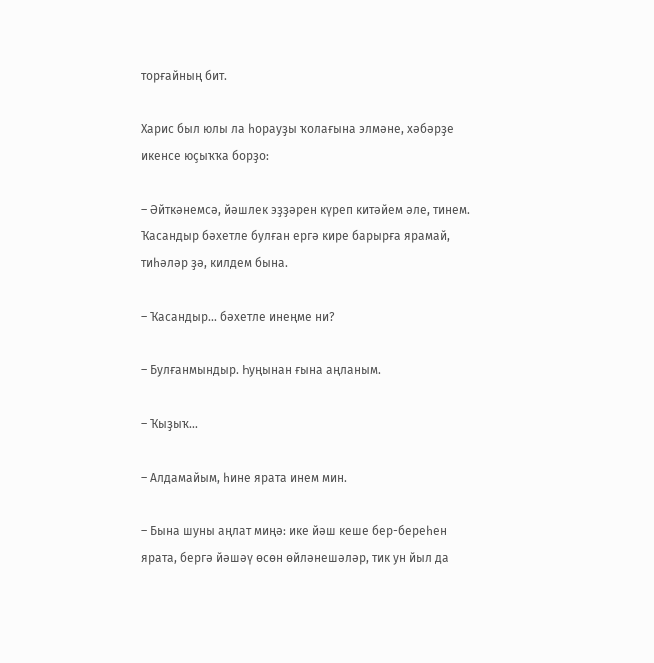торғайның бит.

Харис был юлы ла һорауҙы ҡолағына элмәне, хәбәрҙе икенсе юҫыҡҡа борҙо:

– Әйткәнемсә, йәшлек эҙҙәрен күреп китәйем әле, тинем. Ҡасандыр бәхетле булған ергә кире барырға ярамай, тиһәләр ҙә, килдем бына.

– Ҡасандыр... бәхетле инеңме ни?

– Булғанмындыр. Һуңынан ғына аңланым.

– Ҡыҙыҡ...

– Алдамайым, һине ярата инем мин.

– Бына шуны аңлат миңә: ике йәш кеше бер-береһен ярата, бергә йәшәү өсөн өйләнешәләр, тик ун йыл да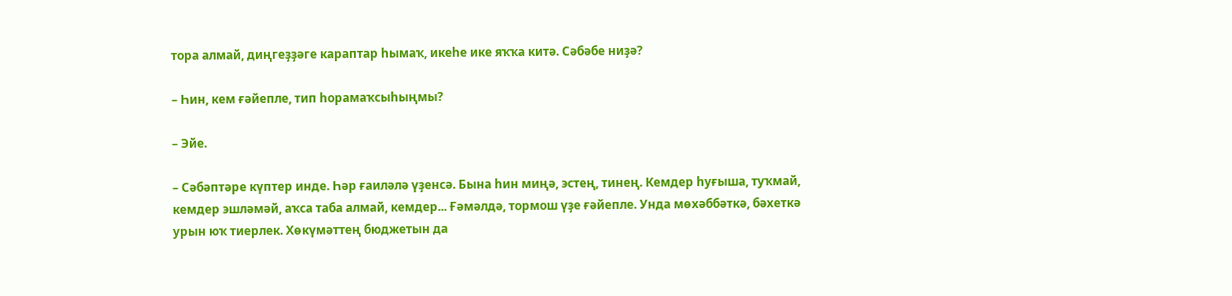тора алмай, диңгеҙҙәге караптар һымаҡ, икеһе ике яҡҡа китә. Сәбәбе ниҙә?

– Һин, кем ғәйепле, тип һорамаҡсыһыңмы?

– Эйе.

– Сәбәптәре күптер инде. Һәр ғаиләлә үҙенсә. Бына һин миңә, эстең, тинең. Кемдер һуғыша, туҡмай, кемдер эшләмәй, аҡса таба алмай, кемдер... Ғәмәлдә, тормош үҙе ғәйепле. Унда мөхәббәткә, бәхеткә урын юҡ тиерлек. Хөкүмәттең бюджетын да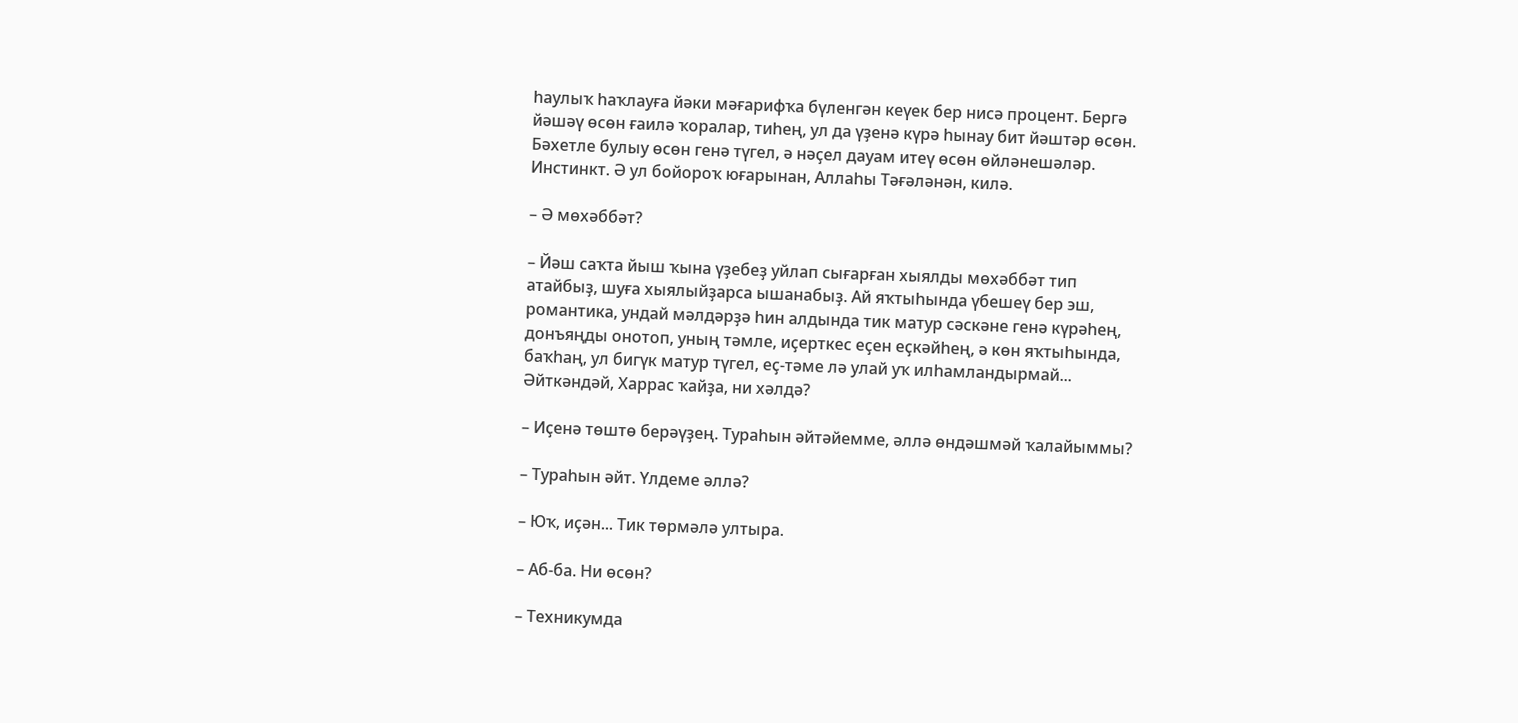һаулыҡ һаҡлауға йәки мәғарифҡа бүленгән кеүек бер нисә процент. Бергә йәшәү өсөн ғаилә ҡоралар, тиһең, ул да үҙенә күрә һынау бит йәштәр өсөн. Бәхетле булыу өсөн генә түгел, ә нәҫел дауам итеү өсөн өйләнешәләр. Инстинкт. Ә ул бойороҡ юғарынан, Аллаһы Тәғәләнән, килә.

– Ә мөхәббәт?

– Йәш саҡта йыш ҡына үҙебеҙ уйлап сығарған хыялды мөхәббәт тип атайбыҙ, шуға хыялыйҙарса ышанабыҙ. Ай яҡтыһында үбешеү бер эш, романтика, ундай мәлдәрҙә һин алдында тик матур сәскәне генә күрәһең, донъяңды онотоп, уның тәмле, иҫерткес еҫен еҫкәйһең, ә көн яҡтыһында, баҡһаң, ул бигүк матур түгел, еҫ-тәме лә улай уҡ илһамландырмай... Әйткәндәй, Харрас ҡайҙа, ни хәлдә?

– Иҫенә төштө берәүҙең. Тураһын әйтәйемме, әллә өндәшмәй ҡалайыммы?

– Тураһын әйт. Үлдеме әллә?

– Юҡ, иҫән... Тик төрмәлә ултыра.

– Аб-ба. Ни өсөн?

– Техникумда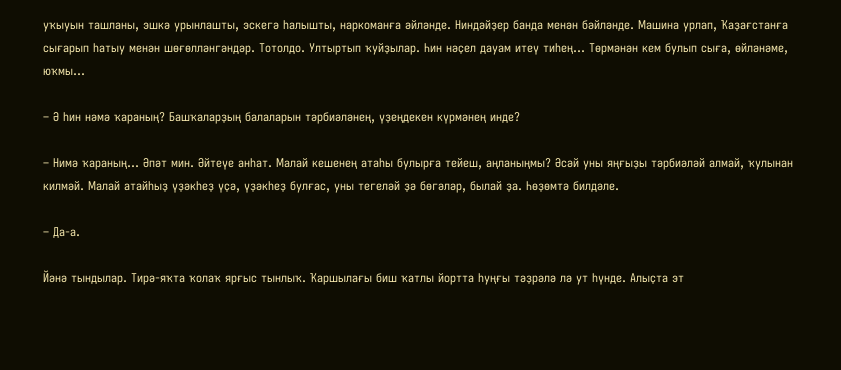уҡыуын ташланы, эшкә урынлашты, эскегә һалышты, наркоманға әйләнде. Ниндәйҙер банда менән бәйләнде. Машина урлап, Ҡаҙағстанға сығарып һатыу менән шөғөлләнгәндәр. Тотолдо. Ултыртып ҡуйҙылар. Һин нәҫел дауам итеү тиһең... Төрмәнән кем булып сыға, өйләнәме, юҡмы...

– Ә һин нәмә ҡараның? Башҡаларҙың балаларын тәрбиәләнең, үҙеңдекен күрмәнең инде?

– Нимә ҡараның... Әпәт мин. Әйтеүе анһат. Малай кешенең атаһы булырға тейеш, аңланыңмы? Әсәй уны яңғыҙы тәрбиәләй алмай, ҡулынан килмәй. Малай атайһыҙ үҙәкһеҙ үҫә, үҙәкһеҙ булғас, уны тегеләй ҙә бөгәләр, былай ҙа. Һөҙөмтә билдәле.

– Да-а.

Йәнә тындылар. Тирә-яҡта ҡолаҡ ярғыс тынлыҡ. Ҡаршылағы биш ҡатлы йортта һуңғы тәҙрәлә лә ут һүнде. Алыҫта эт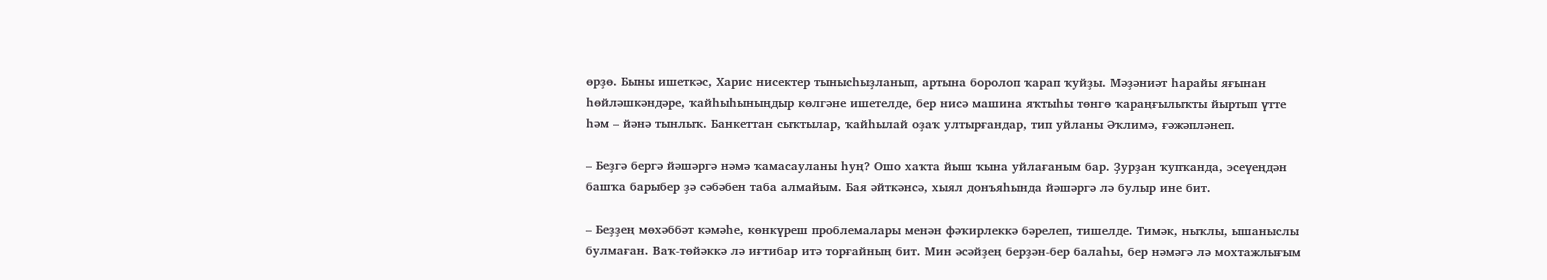өрҙө. Быны ишеткәс, Харис нисектер тынысһыҙланып, артына боролоп ҡарап ҡуйҙы. Мәҙәниәт һарайы яғынан һөйләшкәндәре, ҡайһыһыныңдыр көлгәне ишетелде, бер нисә машина яҡтыһы төнгө ҡараңғылыҡты йыртып үтте һәм – йәнә тынлыҡ. Банкеттан сыҡтылар, ҡайһылай оҙаҡ ултырғандар, тип уйланы Әҡлимә, ғәжәпләнеп.

– Беҙгә бергә йәшәргә нәмә ҡамасауланы һуң? Ошо хаҡта йыш ҡына уйлағаным бар. Ҙурҙан ҡупҡанда, эсеүеңдән башҡа барыбер ҙә сәбәбен таба алмайым. Бая әйткәнсә, хыял донъяһында йәшәргә лә булыр ине бит.

– Беҙҙең мөхәббәт кәмәһе, көнкүреш проблемалары менән фәҡирлеккә бәрелеп, тишелде. Тимәк, ныҡлы, ышаныслы булмаған. Ваҡ-төйәккә лә иғтибар итә торғайның бит. Мин әсәйҙең берҙән-бер балаһы, бер нәмәгә лә мохтажлығым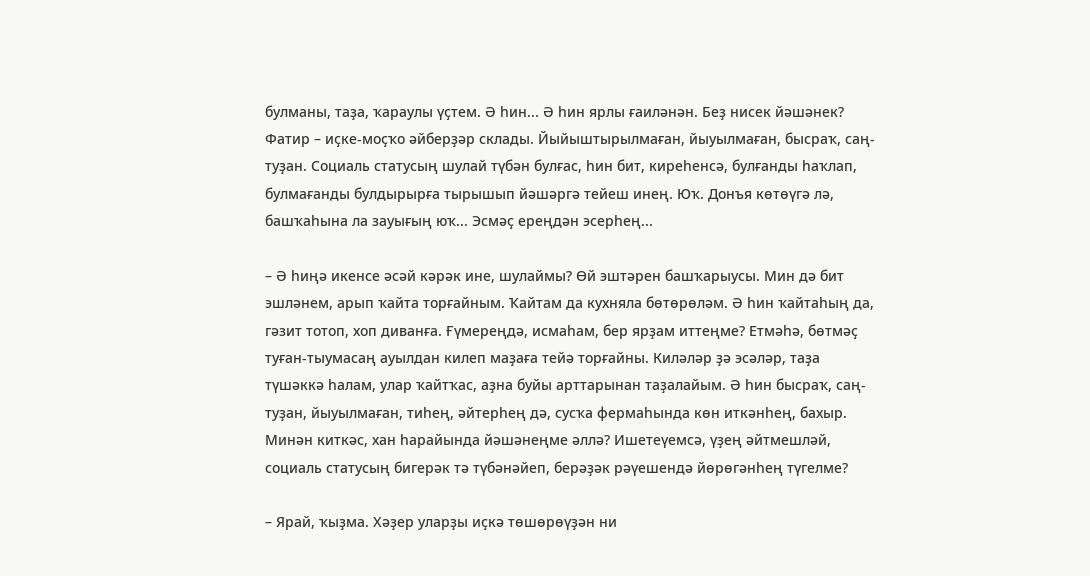булманы, таҙа, ҡараулы үҫтем. Ә һин... Ә һин ярлы ғаиләнән. Беҙ нисек йәшәнек? Фатир – иҫке-моҫҡо әйберҙәр склады. Йыйыштырылмаған, йыуылмаған, бысраҡ, саң-туҙан. Социаль статусың шулай түбән булғас, һин бит, киреһенсә, булғанды һаҡлап, булмағанды булдырырға тырышып йәшәргә тейеш инең. Юҡ. Донъя көтөүгә лә, башҡаһына ла зауығың юҡ... Эсмәҫ ереңдән эсерһең...

– Ә һиңә икенсе әсәй кәрәк ине, шулаймы? Өй эштәрен башҡарыусы. Мин дә бит эшләнем, арып ҡайта торғайным. Ҡайтам да кухняла бөтөрөләм. Ә һин ҡайтаһың да, гәзит тотоп, хоп диванға. Ғүмереңдә, исмаһам, бер ярҙам иттеңме? Етмәһә, бөтмәҫ туған-тыумасаң ауылдан килеп маҙаға тейә торғайны. Киләләр ҙә эсәләр, таҙа түшәккә һалам, улар ҡайтҡас, аҙна буйы арттарынан таҙалайым. Ә һин бысраҡ, саң-туҙан, йыуылмаған, тиһең, әйтерһең дә, сусҡа фермаһында көн иткәнһең, бахыр. Минән киткәс, хан һарайында йәшәнеңме әллә? Ишетеүемсә, үҙең әйтмешләй, социаль статусың бигерәк тә түбәнәйеп, берәҙәк рәүешендә йөрөгәнһең түгелме?

– Ярай, ҡыҙма. Хәҙер уларҙы иҫкә төшөрөүҙән ни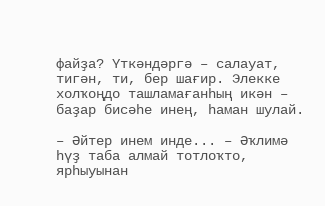файҙа? Үткәндәргә – салауат, тигән, ти, бер шағир. Элекке холҡоңдо ташламағанһың икән – баҙар бисәһе инең, һаман шулай.

– Әйтер инем инде... – Әҡлимә һүҙ таба алмай тотлоҡто, ярһыуынан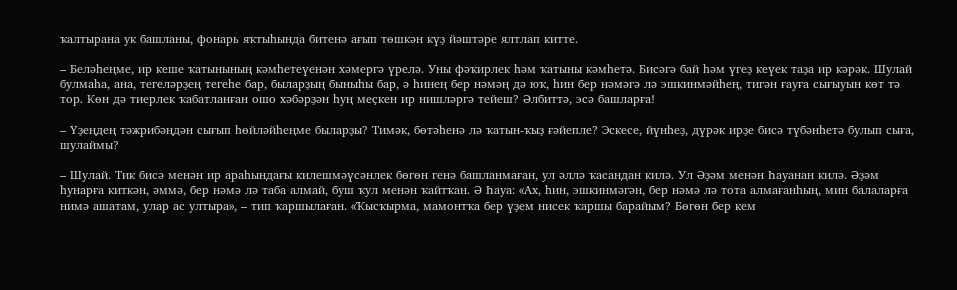ҡалтырана ук башланы, фонарь яҡтыһында битенә ағып төшкән күҙ йәштәре ялтлап китте.

– Беләһеңме, ир кеше ҡатынының кәмһетеүенән хәмергә үрелә. Уны фәҡирлек һәм ҡатыны кәмһетә. Бисәгә бай һәм үгеҙ кеүек таҙа ир кәрәк. Шулай булмаһа, ана, тегеләрҙең тегеһе бар, быларҙың быныһы бар, ә һинең бер нәмәң дә юҡ, һин бер нәмәгә лә эшкинмәйһең, тигән ғауға сығыуын көт тә тор. Көн дә тиерлек ҡабатланған ошо хәбәрҙән һуң меҫкен ир нишләргә тейеш? Әлбиттә, эсә башларға!

– Үҙеңдең тәжрибәңдән сығып һөйләйһеңме быларҙы? Тимәк, бөтәһенә лә ҡатын-ҡыҙ ғәйепле? Эскесе, йүнһеҙ, дүрәк ирҙе бисә түбәнһетә булып сыға, шулаймы?

– Шулай. Тик бисә менән ир араһындағы килешмәүсәнлек бөгөн генә башланмаған, ул әллә ҡасандан килә. Ул Әҙәм менән Һауанан килә. Әҙәм һунарға киткән, әммә, бер нәмә лә таба алмай, буш ҡул менән ҡайтҡан. Ә Һауа: «Ах, һин, эшкинмәгән, бер нәмә лә тота алмағанһың, мин балаларға нимә ашатам, улар ас ултыра», – тип ҡаршылаған. «Ҡысҡырма, мамонтҡа бер үҙем нисек ҡаршы барайым? Бөгөн бер кем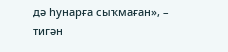дә һунарға сыҡмаған», – тигән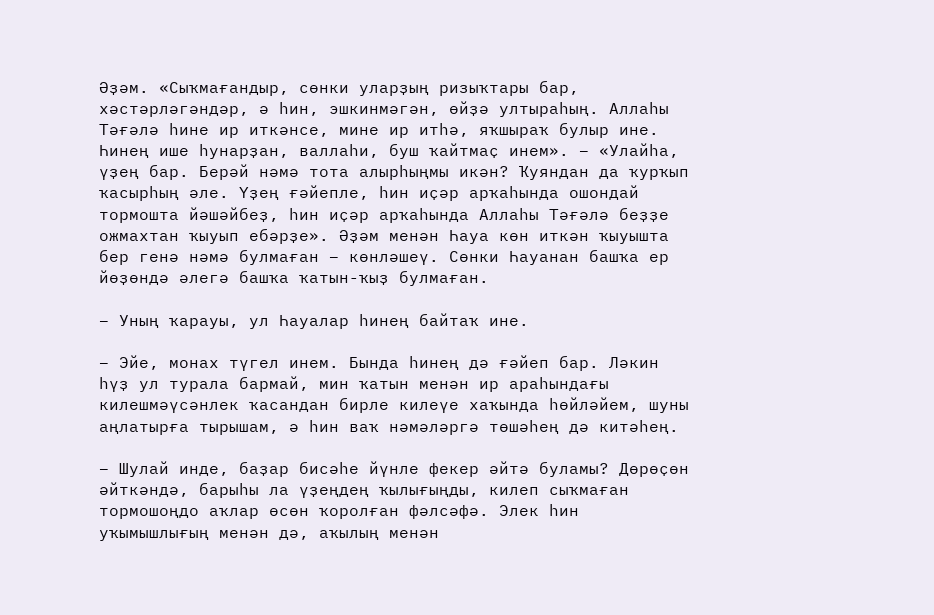Әҙәм. «Сыҡмағандыр, сөнки уларҙың ризыҡтары бар, хәстәрләгәндәр, ә һин, эшкинмәгән, өйҙә ултыраһың. Аллаһы Тәғәлә һине ир иткәнсе, мине ир итһә, яҡшыраҡ булыр ине. Һинең ише һунарҙан, валлаһи, буш ҡайтмаҫ инем». – «Улайһа, үҙең бар. Берәй нәмә тота алырһыңмы икән? Ҡуяндан да ҡурҡып ҡасырһың әле. Үҙең ғәйепле, һин иҫәр арҡаһында ошондай тормошта йәшәйбеҙ, һин иҫәр арҡаһында Аллаһы Тәғәлә беҙҙе ожмахтан ҡыуып ебәрҙе». Әҙәм менән Һауа көн иткән ҡыуышта бер генә нәмә булмаған – көнләшеү. Сөнки Һауанан башҡа ер йөҙөндә әлегә башҡа ҡатын-ҡыҙ булмаған.

– Уның ҡарауы, ул Һауалар һинең байтаҡ ине.

– Эйе, монах түгел инем. Бында һинең дә ғәйеп бар. Ләкин һүҙ ул турала бармай, мин ҡатын менән ир араһындағы килешмәүсәнлек ҡасандан бирле килеүе хаҡында һөйләйем, шуны аңлатырға тырышам, ә һин ваҡ нәмәләргә төшәһең дә китәһең.

– Шулай инде, баҙар бисәһе йүнле фекер әйтә буламы? Дөрөҫөн әйткәндә, барыһы ла үҙеңдең ҡылығыңды, килеп сыҡмаған тормошоңдо аҡлар өсөн ҡоролған фәлсәфә. Элек һин уҡымышлығың менән дә, аҡылың менән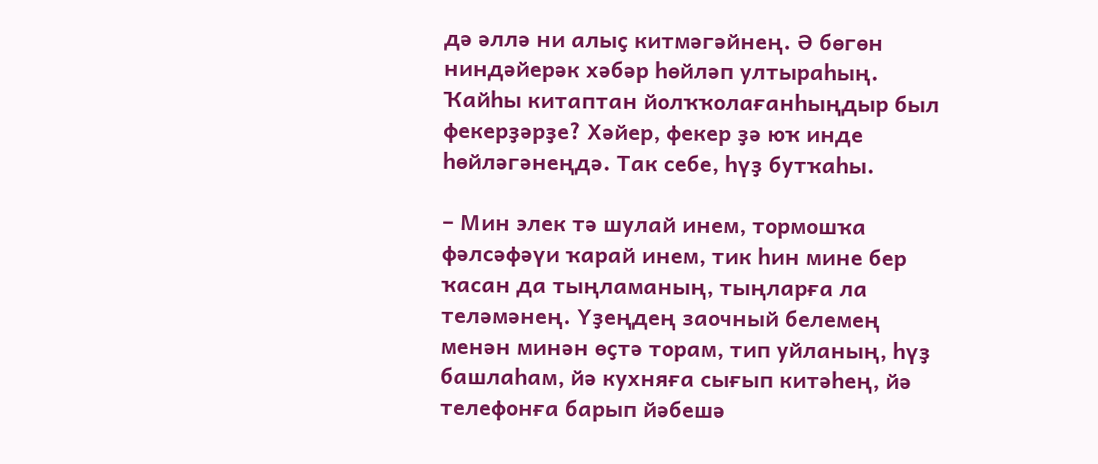дә әллә ни алыҫ китмәгәйнең. Ә бөгөн ниндәйерәк хәбәр һөйләп ултыраһың. Ҡайһы китаптан йолҡҡолағанһыңдыр был фекерҙәрҙе? Хәйер, фекер ҙә юҡ инде һөйләгәнеңдә. Так себе, һүҙ бутҡаһы.

– Мин элек тә шулай инем, тормошҡа фәлсәфәүи ҡарай инем, тик һин мине бер ҡасан да тыңламаның, тыңларға ла теләмәнең. Үҙеңдең заочный белемең менән минән өҫтә торам, тип уйланың, һүҙ башлаһам, йә кухняға сығып китәһең, йә телефонға барып йәбешә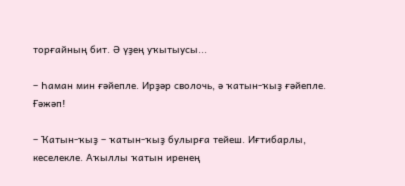торғайның бит. Ә үҙең уҡытыусы...

– Һаман мин ғәйепле. Ирҙәр сволочь, ә ҡатын-ҡыҙ ғәйепле. Ғәжәп!

– Ҡатын-ҡыҙ – ҡатын-ҡыҙ булырға тейеш. Иғтибарлы, кеселекле. Аҡыллы ҡатын иренең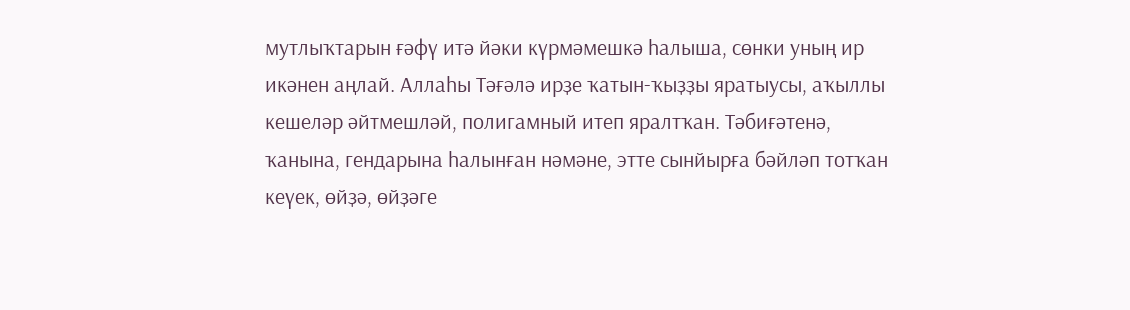мутлыҡтарын ғәфү итә йәки күрмәмешкә һалыша, сөнки уның ир икәнен аңлай. Аллаһы Тәғәлә ирҙе ҡатын-ҡыҙҙы яратыусы, аҡыллы кешеләр әйтмешләй, полигамный итеп яралтҡан. Тәбиғәтенә, ҡанына, гендарына һалынған нәмәне, этте сынйырға бәйләп тотҡан кеүек, өйҙә, өйҙәге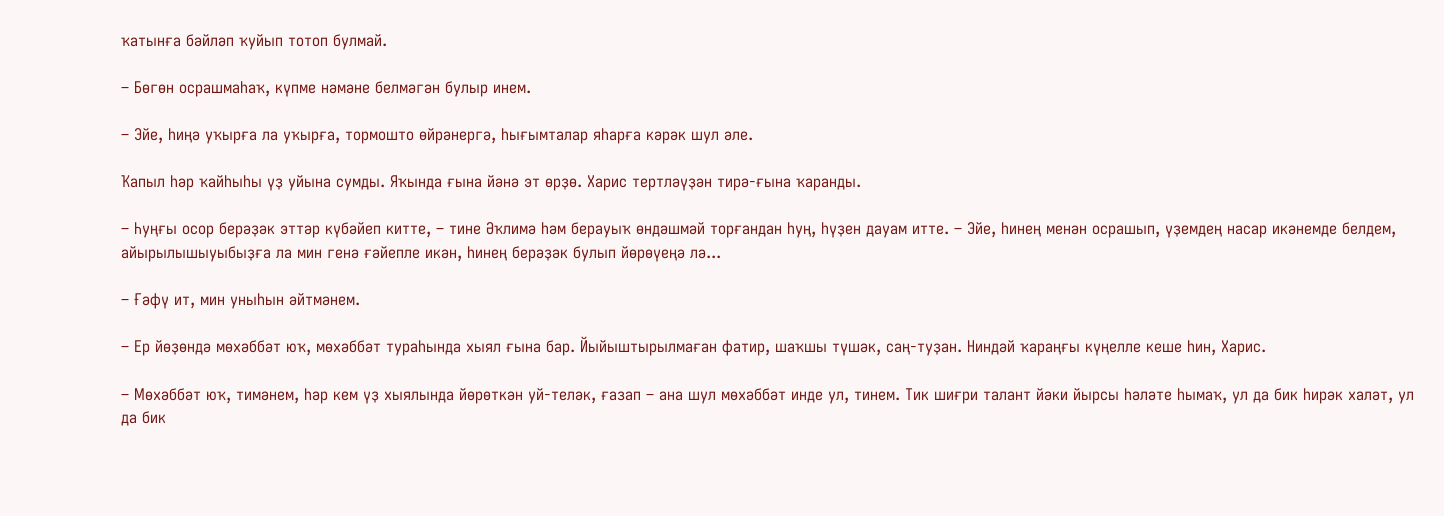ҡатынға бәйләп ҡуйып тотоп булмай.

– Бөгөн осрашмаһаҡ, күпме нәмәне белмәгән булыр инем.

– Эйе, һиңә уҡырға ла уҡырға, тормошто өйрәнергә, һығымталар яһарға кәрәк шул әле.

Ҡапыл һәр ҡайһыһы үҙ уйына сумды. Яҡында ғына йәнә эт өрҙө. Харис тертләүҙән тирә-ғына ҡаранды.

– Һуңғы осор берәҙәк эттәр күбәйеп китте, – тине Әҡлимә һәм берауыҡ өндәшмәй торғандан һуң, һүҙен дауам итте. – Эйе, һинең менән осрашып, үҙемдең насар икәнемде белдем, айырылышыуыбыҙға ла мин генә ғәйепле икән, һинең берәҙәк булып йөрөүеңә лә...

– Ғәфү ит, мин уныһын әйтмәнем.

– Ер йөҙөндә мөхәббәт юҡ, мөхәббәт тураһында хыял ғына бар. Йыйыштырылмаған фатир, шаҡшы түшәк, саң-туҙан. Ниндәй ҡараңғы күңелле кеше һин, Харис.

– Мөхәббәт юҡ, тимәнем, һәр кем үҙ хыялында йөрөткән уй-теләк, ғазап – ана шул мөхәббәт инде ул, тинем. Тик шиғри талант йәки йырсы һәләте һымаҡ, ул да бик һирәк халәт, ул да бик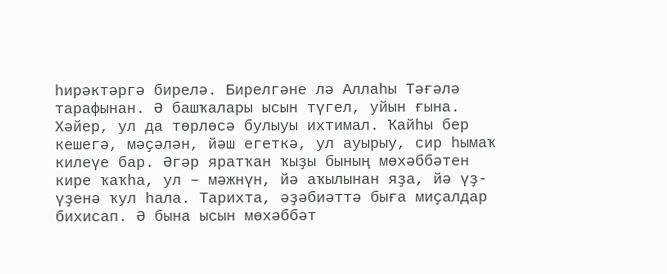һирәктәргә бирелә. Бирелгәне лә Аллаһы Тәғәлә тарафынан. Ә башҡалары ысын түгел, уйын ғына. Хәйер, ул да төрлөсә булыуы ихтимал. Ҡайһы бер кешегә, мәҫәлән, йәш егеткә, ул ауырыу, сир һымаҡ килеүе бар. Әгәр яратҡан ҡыҙы бының мөхәббәтен кире ҡаҡһа, ул – мәжнүн, йә аҡылынан яҙа, йә үҙ-үҙенә ҡул һала. Тарихта, әҙәбиәттә быға миҫалдар бихисап. Ә бына ысын мөхәббәт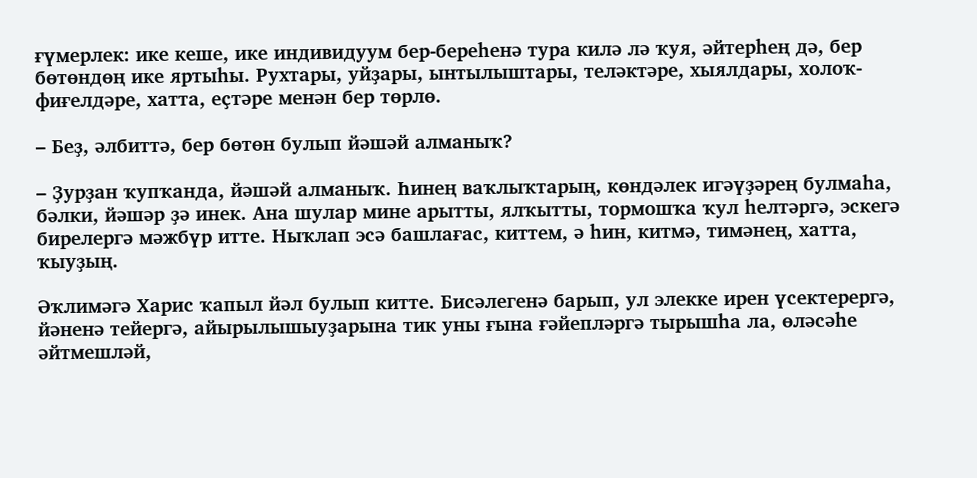ғүмерлек: ике кеше, ике индивидуум бер-береһенә тура килә лә ҡуя, әйтерһең дә, бер бөтөндөң ике яртыһы. Рухтары, уйҙары, ынтылыштары, теләктәре, хыялдары, холоҡ-фиғелдәре, хатта, еҫтәре менән бер төрлө.

– Беҙ, әлбиттә, бер бөтөн булып йәшәй алманыҡ?

– Ҙурҙан ҡупҡанда, йәшәй алманыҡ. Һинең ваҡлыҡтарың, көндәлек игәүҙәрең булмаһа, бәлки, йәшәр ҙә инек. Ана шулар мине арытты, ялҡытты, тормошҡа ҡул һелтәргә, эскегә бирелергә мәжбүр итте. Ныҡлап эсә башлағас, киттем, ә һин, китмә, тимәнең, хатта, ҡыуҙың.

Әҡлимәгә Харис ҡапыл йәл булып китте. Бисәлегенә барып, ул элекке ирен үсектерергә, йәненә тейергә, айырылышыуҙарына тик уны ғына ғәйепләргә тырышһа ла, өләсәһе әйтмешләй,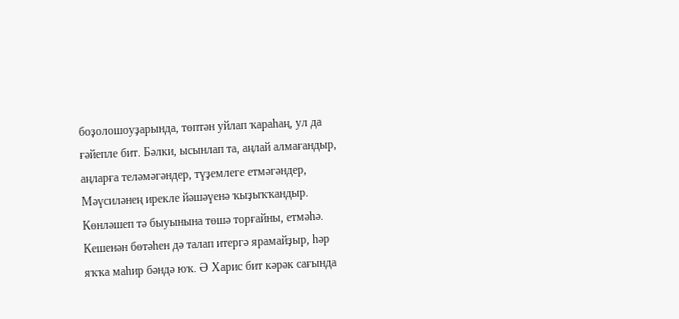боҙолошоуҙарында, төптән уйлап ҡараһаң, ул да ғәйепле бит. Бәлки, ысынлап та, аңлай алмағандыр, аңларға теләмәгәндер, түҙемлеге етмәгәндер, Мәүсиләнең ирекле йәшәүенә ҡыҙыҡҡандыр. Көнләшеп тә быуынына төшә торғайны, етмәһә. Кешенән бөтәһен дә талап итергә ярамайҙыр, һәр яҡҡа маһир бәндә юҡ. Ә Харис бит кәрәк сағында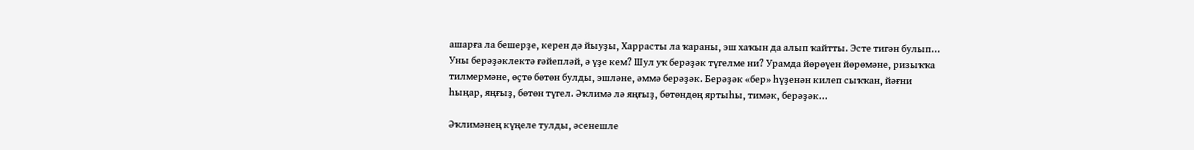ашарға ла бешерҙе, керен дә йыуҙы, Харрасты ла ҡараны, эш хаҡын да алып ҡайтты. Эсте тигән булып... Уны берәҙәклектә ғәйепләй, ә үҙе кем? Шул уҡ берәҙәк түгелме ни? Урамда йөрөүен йөрөмәне, ризыҡҡа тилмермәне, өҫтө бөтөн булды, эшләне, әммә берәҙәк. Берәҙәк «бер» һүҙенән килеп сыҡҡан, йәғни һыңар, яңғыҙ, бөтөн түгел. Әҡлимә лә яңғыҙ, бөтөндөң яртыһы, тимәк, берәҙәк...

Әҡлимәнең күңеле тулды, әсенешле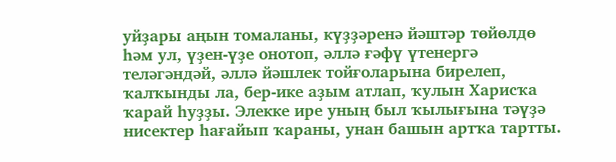уйҙары аңын томаланы, күҙҙәренә йәштәр төйөлдө һәм ул, үҙен-үҙе онотоп, әллә ғәфү үтенергә теләгәндәй, әллә йәшлек тойғоларына бирелеп, ҡалҡынды ла, бер-ике аҙым атлап, ҡулын Харисҡа ҡарай һуҙҙы. Элекке ире уның был ҡылығына тәүҙә нисектер һағайып ҡараны, унан башын артҡа тартты.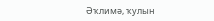Әҡлимә, ҡулын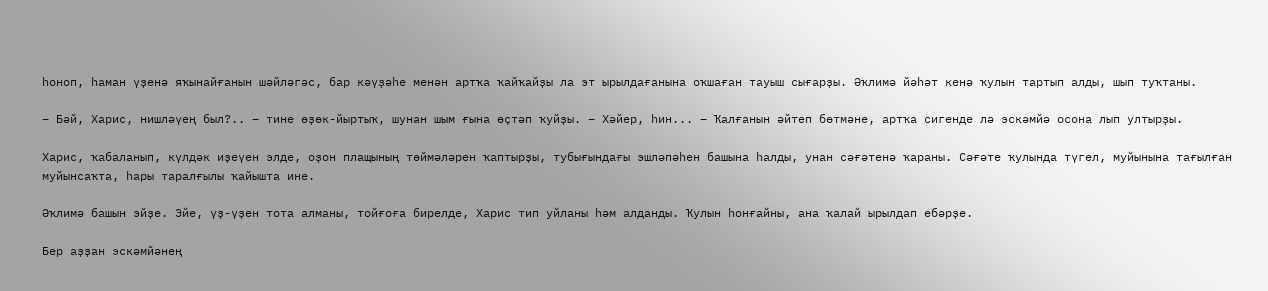һоноп, һаман үҙенә яҡынайғанын шәйләгәс, бар кәүҙәһе менән артҡа ҡайҡайҙы ла эт ырылдағанына оҡшаған тауыш сығарҙы. Әҡлимә йәһәт кенә ҡулын тартып алды, шып туҡтаны.

– Бәй, Харис, нишләүең был?.. – тине өҙөк-йыртыҡ, шунан шым ғына өҫтәп ҡуйҙы. – Хәйер, һин... – Ҡалғанын әйтеп бөтмәне, артҡа сигенде лә эскәмйә осона лып ултырҙы.

Харис, ҡабаланып, күлдәк иҙеүен элде, оҙон плащының төймәләрен ҡаптырҙы, тубығындағы эшләпәһен башына һалды, унан сәғәтенә ҡараны. Сәғәте ҡулында түгел, муйынына тағылған муйынсаҡта, һары таралғылы ҡайышта ине.

Әҡлимә башын эйҙе. Эйе, үҙ-үҙен тота алманы, тойғоға бирелде, Харис тип уйланы һәм алданды. Ҡулын һонғайны, ана ҡалай ырылдап ебәрҙе.

Бер аҙҙан эскәмйәнең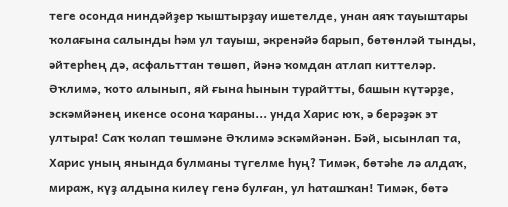теге осонда ниндәйҙер ҡыштырҙау ишетелде, унан аяҡ тауыштары ҡолағына салынды һәм ул тауыш, әкренәйә барып, бөтөнләй тынды, әйтерһең дә, асфальттан төшөп, йәнә ҡомдан атлап киттеләр. Әҡлимә, ҡото алынып, яй ғына һынын турайтты, башын күтәрҙе, эскәмйәнең икенсе осона ҡараны... унда Харис юҡ, ә берәҙәк эт ултыра! Саҡ ҡолап төшмәне Әҡлимә эскәмйәнән. Бәй, ысынлап та, Харис уның янында булманы түгелме һуң? Тимәк, бөтәһе лә алдаҡ, мираж, күҙ алдына килеү генә булған, ул һаташҡан! Тимәк, бөтә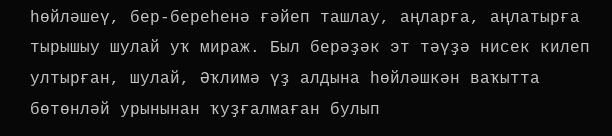һөйләшеү, бер-береһенә ғәйеп ташлау, аңларға, аңлатырға тырышыу шулай уҡ мираж. Был берәҙәк эт тәүҙә нисек килеп ултырған, шулай, Әҡлимә үҙ алдына һөйләшкән ваҡытта бөтөнләй урынынан ҡуҙғалмаған булып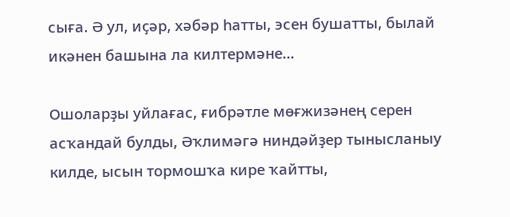сыға. Ә ул, иҫәр, хәбәр һатты, эсен бушатты, былай икәнен башына ла килтермәне...

Ошоларҙы уйлағас, ғибрәтле мөғжизәнең серен асҡандай булды, Әҡлимәгә ниндәйҙер тынысланыу килде, ысын тормошҡа кире ҡайтты,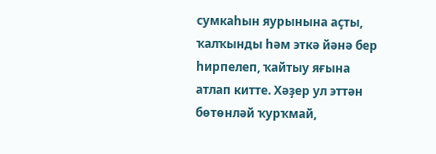сумкаһын яурынына аҫты, ҡалҡынды һәм эткә йәнә бер һирпелеп, ҡайтыу яғына атлап китте. Хәҙер ул эттән бөтөнләй ҡурҡмай,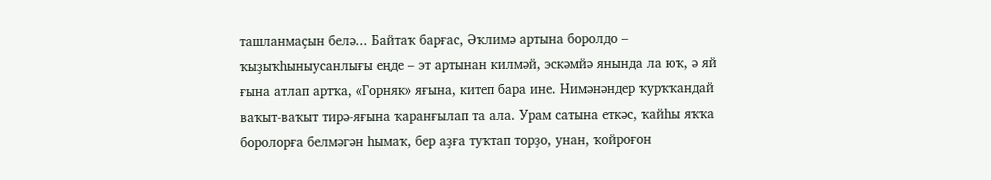ташланмаҫын белә... Байтаҡ барғас, Әҡлимә артына боролдо – ҡыҙыҡһыныусанлығы еңде – эт артынан килмәй, эскәмйә янында ла юҡ, ә яй ғына атлап артҡа, «Горняк» яғына, китеп бара ине. Нимәнәндер ҡурҡҡандай ваҡыт-ваҡыт тирә-яғына ҡаранғылап та ала. Урам сатына еткәс, ҡайһы яҡҡа боролорға белмәгән һымаҡ, бер аҙға туҡтап торҙо, унан, ҡойроғон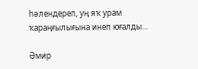һәлендереп, уң яҡ урам ҡараңғылығына инеп юғалды...

Әмир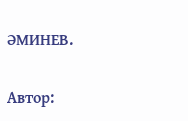ӘМИНЕВ.

Автор: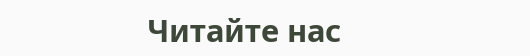Читайте нас